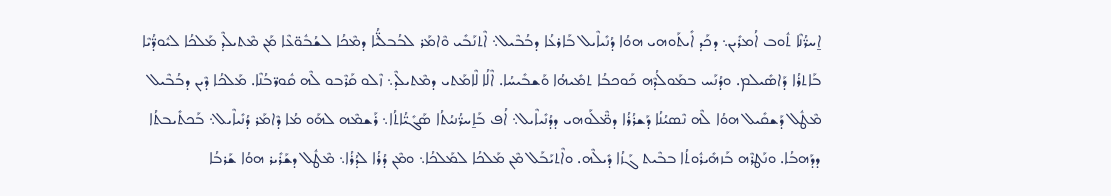ܐ̱ܚܪ̈ܳܢܶܐ ܬܽܘܒ ܐܳܡܪܺܝܢ܆ ܕܟܰܕ ܐܺܝܬܰܘܗܝ ܗܘܳܐ ܕܳܢܺܝܐܶܝܠ ܒܰܐܪܥܳܐ ܕܒܳܒܶܝܠ܆ ܐܶܬܢܰܒܺܝ ܘܶܐܡܰܪ ܠܒܳܒܠ̈ܳܝܶܐ ܕܡܶܟܳܐ ܠܫܳܒܽܘ̈ܥܶܐ ܡܰܢ ܡܶܬܝܠܶܕ ܡܰܠܟܳܐ ܠܝܽܘܕ̈ܳܝܶܐ ܒܰܐܬܪܳܐ ܕܰܐܣܺܝܠܡ. ܘܕܳܢܰܚ ܒܡܰܘܠܳܕܶܗ ܟܰܘܟܒܳܐ ܬܡܺܝܗܳܐ ܘܰܫܒܺܝܚܳܐ. ܐܶܠܳܐ ܠܶܐܡܰܬܝ ܕܡܶܬܝܠܶܕ܆ ܙܶܠܘ ܩܰܪܶܒܘ ܠܶܗ ܩܽܘܪ̈ܒܳܢܶܐ. ܡܰܠܟܳܐ ܕܶܝܢ ܕܒܳܒܶܝܠ ܡܶܛܽܠ ܕܰܫܩܺܝܠ ܗܘܳܐ ܠܶܗ ܢܶܣܝܳܢܳܐ ܕܰܫܪܳܪܳܐ ܕܡ̈ܶܠܰܘܗܝ ܕܕܳܢܺܝܐܶܝܠ܆ ܐܳܦ ܒܰܐ̱ܚܪ̈ܳܢܝܳܬܳܐ ܣܰܓܺܝ̈ܳܐܬܳܐ܆ ܪܰܫܡܶܗ ܠܗܰܘ ܡܳܐ ܕܶܐܡܰܪ ܕܳܢܺܝܐܶܝܠ܆ ܒܰܟܬܺܝܒܬܳܐ ܕܕܰܗܒܳܐ. ܘܢܰܛܪܶܗ ܒܰܙܗܺܝܪܽܘܬܳܐ ܒܒܶܝܬ ܓܰܙܳܐ ܕܺܝܠܶܗ. ܘܐܶܬܝܰܒܰܠ ܡܶܢ ܡܰܠܟܳܐ ܠܡܰܠܟܳܐ܆ ܘܡܶܢ ܕܳܪܳܐ ܠܕܳܪܳܐ܆ ܡܶܛܽܠ ܕܫܰܪܺܝܪ ܗܘܳܐ ܫܰܪܒܳܐ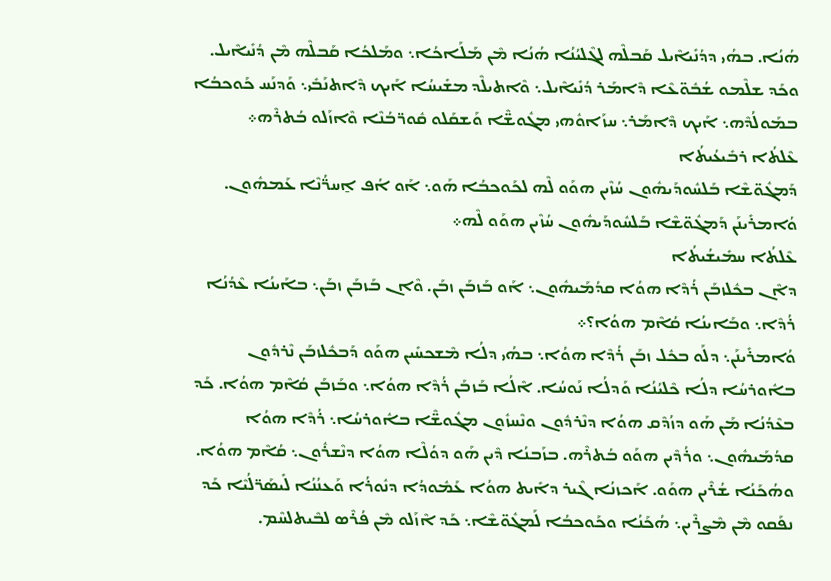ܗܳܢܳܐ. ܒܗܳܝ ܕܕܳܢܺܝܐܶܝܠ ܩܰܒܠܶܗ ܠܓܶܠܝܳܢܳܐ ܗܳܢܳܐ ܡܶܢ ܡܰܠܰܐܟܳܐ܆ ܘܡܰܠܟܳܐ ܩܰܒܠܶܗ ܡܶܢ ܕܳܢܺܝܐܶܝܠ. ܘܟܰܕ ܫܠܶܡܘ ܫܳܒܽܘ̈ܥܶܐ ܕܶܐܡܰܪ ܕܳܢܺܝܐܶܝܠ܆ ܘܶܐܬܝܠܶܕ ܡܫܺܝܚܳܐ ܐܰܝܟ ܕܶܐܬܢܰܒܺܝ܆ ܘܰܕܢܰܚ ܟܰܘܟܒܳܐ ܒܡܰܘܠܳܕܶܗ܆ ܐܰܝܟ ܕܶܐܡܰܪ܆ ܚܙܰܐܘܽܗܝ ܡܓܽܘܫ̈ܶܐ ܘܰܫܩܰܠܘ ܩܽܘܪ̈ܒܳܢܶܐ ܘܶܐܙܰܠܘ ܒܳܬܪܶܗ܀
ܥܶܠܬܳܐ ܪܒܺܝܥܳܝܬܳܐ
ܕܰܡܓܽܘ̈ܫܶܐ ܒܰܠܚܽܘܕܰܝܗܽܘܢ ܚܳܙܶܝܢ ܗܘܰܘ ܠܶܗ ܠܟܰܘܟܒܳܐ ܗܰܘ܆ ܐܰܘ ܐܳܦ ܐ̱ܚܪ̈ܳܢܶܐ ܥܰܡܗܽܘܢ. ܘܳܐܡܪܺܝܢܰܢ ܕܰܡܓܽܘ̈ܫܶܐ ܒܰܠܚܽܘܕܰܝܗܽܘܢ ܚܳܙܶܝܢ ܗܘܰܘ ܠܶܗ܀
ܥܶܠܬܳܐ ܚܡܺܝܫܳܝܬܳܐ
ܕܐܶܢ ܒܟܽܠܙܒܰܢ ܪܳܕܶܐ ܗܘܳܐ ܩܕܳܡܰܝܗܽܘܢ܆ ܐܰܘ ܒܰܙܒܰܢ ܙܒܰܢ. ܘܶܐܢ ܒܰܙܒܰܢ ܙܒܰܢ܆ ܒܐܰܝܢܳܐ ܥܶܕܳܢܳܐ ܪܳܕܶܐ܆ ܘܒܰܐܝܢܳܐ ܩܳܐܶܡ ܗܘܳܐ؟܀
ܘܳܐܡܪܺܝܢܰܢ܆ ܕܠܰܘ ܒܟܽܠ ܙܒܰܢ ܪܳܕܶܐ ܗܘܳܐ܆ ܒܗܳܝ ܕܠܳܐ ܡܶܫܟܚܺܝܢ ܗܘܰܘ ܕܰܒܟܽܠܙܒܰܢ ܢܶܪܕܽܘܢ ܒܐܽܘܪܚܳܐ ܕܠܳܐ ܟܶܠܝܳܢܳܐ ܘܰܕܠܳܐ ܢܰܘܚܳܐ. ܐܶܠܳܐ ܒܰܙܒܰܢ ܪܳܕܶܐ ܗܘܳܐ܆ ܘܒܰܙܒܰܢ ܩܳܐܶܡ ܗܘܳܐ. ܟܰܕ ܒܥܶܕܳܢܳܐ ܡܰܢ ܗܰܘ ܕܙܳܕܶܩ ܗܘܳܐ ܕܢܶܪܕܽܘܢ ܘܢܶܚܙܽܘܢ ܡܓܽܘܫ̈ܶܐ ܒܐܽܘܪܚܳܐ܆ ܪܳܕܶܐ ܗܘܳܐ ܩܕܳܡܰܝܗܽܘܢ܆ ܘܪܳܕܶܝܢ ܗܘܰܘ ܒܳܬܪܶܗ. ܒܙܰܒܢܳܐ ܕܶܝܢ ܗܰܘ ܕܘܳܠܶܐ ܗܘܳܐ ܕܢܶܫܪܽܘܢ܆ ܩܳܐܶܡ ܗܘܳܐ. ܘܗܳܟܰܢܳܐ ܫܳܪܶܝܢ ܗܘܰܘ. ܐܰܟܙܢܳܐ ܓܶܝܪ ܕܐܺܝܬ ܗܘܳܐ ܥܰܡܽܘܕܳܐ ܕܢܽܘܪܳܐ ܘܰܥܢܳܢܳܐ ܠܺܝܣܰܪ̈ܠܳܝܶܐ ܟܰܕ ܢܦܰܩܘ ܡܶܢ ܡܶܨܪܶܝܢ܆ ܗܳܟܰܢܳܐ ܘܟܰܘܟܒܳܐ ܠܰܡܓܽܘ̈ܫܶܐ܆ ܟܰܕ ܐܶܙܰܠܘ ܡܶܢ ܦܳܪܶܣ ܠܒܶܝܬܠܚܶܡ.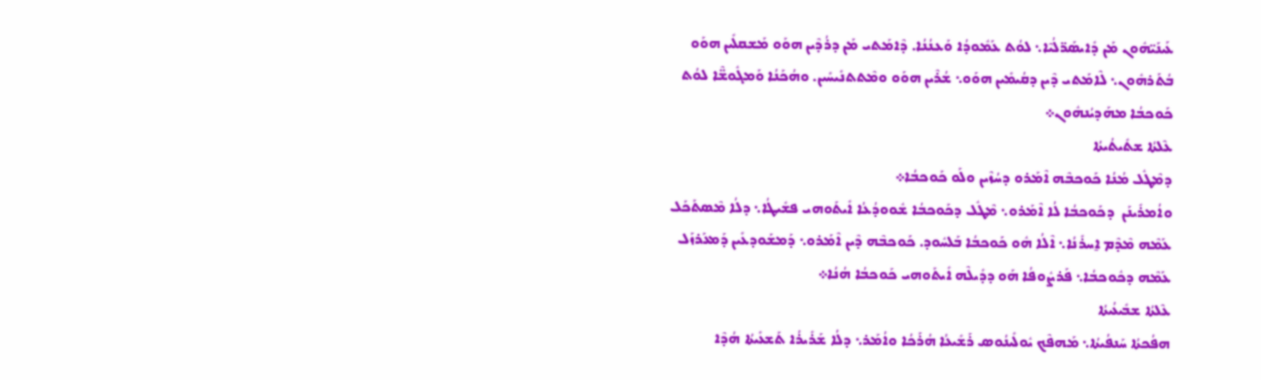ܥܰܝܢܰܝ̈ܗܽܘܢ ܡܰܢ ܕܺܐܝܣܰܪ̈ܠܳܝܶܐ܆ ܠܘܳܬ ܥܰܡܽܘܕܳܐ ܘܰܥܢܳܢܳܐ. ܕܶܐܡܰܬܝ ܡܰܢ ܕܪܳܕܶܝܢ ܗܘܰܘ ܡܰܫܩܠܺܝܢ ܗܘܰܘ ܒܳܬܰܪܗܽܘܢ܆ ܠܶܐܡܰܬܝ ܕܶܝܢ ܕܩܳܝܡܺܝܢ ܗܘܰܘ܆ ܫܳܪܶܝܢ ܗܘܰܘ ܘܡܶܬܬܢܺܝܚܺܝܢ. ܘܗܳܟܰܢܳܐ ܘܰܡܓܽܘܫ̈ܶܐ ܠܘܳܬ ܟܰܘܟܒܳܐ ܡܗܰܕܝܳܢܗܽܘܢ܀
ܥܶܠܬܳܐ ܫܬܺܝܬܳܝܬܳܐ
ܕܡܶܛܽܠ ܡܳܢܳܐ ܟܰܘܟܒܶܗ ܐܶܡܰܪܘ ܕܚܳܙܶܝܢ ܘܠܰܘ ܟܰܘܟܒܳܐ܀
ܘܐܳܡܪܺܝܢܰܢ  ܕܟܰܘܟܒܳܐ ܠܳܐ ܐܶܡܰܪܘ܆ ܡܶܛܽܠ ܕܟܰܘܟܒܳܐ ܫܽܘܘܕܳܥܳܐ ܐܺܝܬܰܘܗܝ ܦܫܺܝܛܳܐ܆ ܕܠܳܐ ܡܶܣܬܰܟܰܠ ܥܰܡܶܗ ܡܶܕܶܡ ܐ̱ܚܪܺܢܳܐ܆ ܐܶܠܳܐ ܗܽܘ ܟܰܘܟܒܳܐ ܒܰܠܚܽܘܕ. ܟܰܘܟܒܶܗ ܕܶܝܢ ܐܶܡܰܪܘ܆ ܕܰܡܫܰܘܕܥܺܝܢ ܕܰܡܥܰܪܙܰܠ ܥܰܡܶܗ ܕܟܽܘܟܒܳܐ܆ ܦܰܪܨܽܘܦܳܐ ܗܰܘ ܕܕܺܝܠܶܗ ܐܺܝܬܰܘܗܝ ܟܰܘܟܒܳܐ ܗܳܢܳܐ܀
ܥܶܠܬܳܐ ܫܒܺܝܥܳܝܬܳܐ
ܗܦܳܟܬܳܐ ܚܰܢܦܳܝܬܳܐ܆ ܡܰܗܦܶܟ ܝܽܘܠܺܝܢܳܘܣ ܪܰܫܺܝܥܳܐ ܗܳܪܰܟܳܐ ܘܐܳܡܰܪ܆ ܕܠܳܐ ܫܰܪܺܝܪܳܐ ܬܰܫܥܺܝܬܳܐ ܗܳܕܶܐ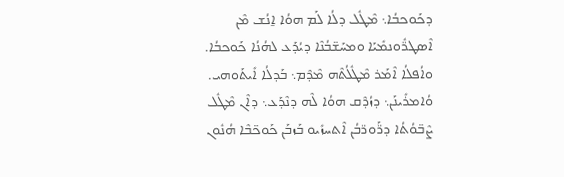ܕܟܰܘܟܒܳܐ܆ ܡܶܛܽܠ ܕܠܳܐ ܠܰܡ ܗܘܳܐ ܐ̱ܢܳܫ ܡܶܢ ܐܶܣܛܪ̈ܽܘܢܡܺܝܰܐ ܘܡܚܰܫ̈ܒܳܢܶܐ ܕܝܳܕܰܥ ܠܗܳܢܳܐ ܟܰܘܟܒܳܐ. ܘܐܳܦܠܳܐ ܐܶܡܰܪ ܡܶܛܽܠܳܬܶܗ ܡܶܕܶܡ܆ ܒܰܕܠܳܐ ܐܺܝܬܰܘܗܝ. ܘܳܐܡܪܺܝܢܰܢ܆ ܕܙܳܕܶܩ ܗܘܳܐ ܠܶܗ ܕܢܶܕܰܥ܆ ܕܐܶܢ ܡܶܛܽܠ ܨܶܒ̈ܘܳܬܳܐ ܕܪ̈ܰܘܪ̈ܒܳܢ ܐܶܬܚܙܺܝܘ ܒܰܙܒܰܢ ܟܰܘܟ̈ܒܶܐ ܗܳܢܽܘܢ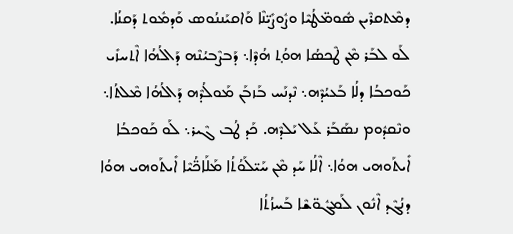ܕܡܶܬܩܪܶܝܢ ܣܽܘܡ̈ܛܳܝܶܐ ܘܨܽܘܨܺܝ̈ܢܶܐ ܘܰܐܩܝܰܢܢܳܘܣ ܘܰܕܡܽܘܬ ܕܰܩܢܳܐ. ܠܰܘ ܠܒܰܪ ܡܶܢ ܛܶܟܣܳܐ ܗܘܳܬ̥ ܗܳܕܶܐ܆ ܕܰܒܨܶܒܝܳܢܶܗ ܕܰܐܠܳܗܳܐ ܐܶܬܚܙܺܝ ܟܰܘܟܒܳܐ ܕܠܳܐ ܒܰܥܝܳܕܶܗ܆ ܢܶܕܢܰܚ ܒܰܙܒܰܢ ܡܰܘܠܳܕܶܗ ܕܰܐܠܳܗܳܐ ܡܶܠܬܳܐ܆ ܘܢܶܩܕܽܘܡ ܢܣܰܒܰܪ ܥܰܠ ܝܰܠܕܶܗ. ܟܰܕ ܛܳܒ ܓܶܝܪ܆ ܠܰܘ ܟܰܘܟܒܳܐ ܐܺܝܬܰܘܗܝ ܗܘܳܐ܆ ܐܶܠܳܐ ܚܰܕ ܡܶܢ ܚܰܝ̈ܠܰܘܳܬܳܐ ܡܰܠܰܐܟ̈ܳܝܶܐ ܐܺܝܬܰܘܗܝ ܗܘܳܐ ܕܢܳܓܶܕ ܐܶܢܽܘܢ ܠܰܡܓܽܘ̈ܫܶܐ ܒܰܚܙܳܬܳܐ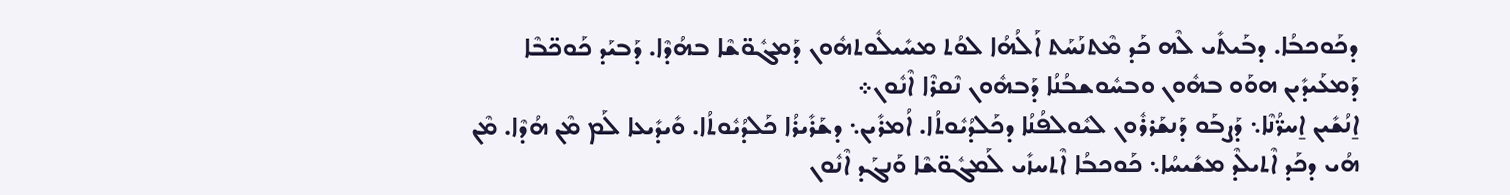ܕܟܰܘܟܒܳܐ. ܕܒܰܝܬܺܝ ܠܶܗ ܟܰܕ ܡܶܬܢܰܚܰܬ ܐܰܠܳܗܳܐ ܠܘܳܬ ܡܚܺܝܠܽܘܬܗܽܘܢ ܕܰܡܓܽܘ̈ܫܶܐ ܒܗܳܕܶܐ. ܕܰܒܝܰܕ ܟܰܘܟ̈ܒܶܐ ܕܰܡܥܰܝܕܺܝܢ ܗܘܰܘ ܒܗܽܘܢ ܘܒܚܽܘܫܒܳܢܳܐ ܕܰܒܗܽܘܢ ܢܶܩܪܶܐ ܐܶܢܽܘܢ܀
ܐ̱ܢܳܫܺܝܢ ܐ̱ܚܪ̈ܳܢܶܐ܆ ܕܰܨܒܰܘ ܕܰܢܫܰܪܪܽܘܢ ܠܝܽܘܠܦܳܢܳܐ ܕܟܰܠܕܳܝܽܘܬܳܐ. ܐܳܡܪܺܝܢ܆ ܕܫܰܪܺܝܪܳܐ ܟܰܠܕܳܝܽܘܬܳܐ. ܘܺܝܕܺܝܥܐ ܠܰܡ ܡܶܢ ܗܳܕܶܐ. ܡܶܢ ܗܳܝ ܕܟܰܕ ܐܶܬܝܠܶܕ ܡܫܺܝܚܳܐ܆ ܟܰܘܟܒܳܐ ܐܶܬܚܙܺܝ ܠܰܡܓܽܘ̈ܫܶܐ ܘܰܢܓܰܕ ܐܶܢܽܘܢ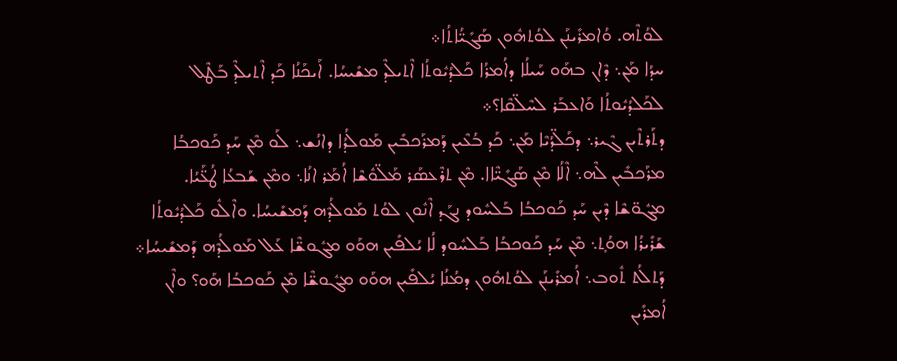ܠܘܳܬܶܗ. ܘܳܐܡܪܺܝܢܰܢ ܠܘܳܬܗܽܘܢ ܣܰܓܺܝ̈ܳܐܬܳܐ܀
ܚܕܳܐ ܡܰܢ܆ ܕܶܐܢ ܒܗܰܘ ܚܰܝܠܳܐ ܕܐܳܡܪܳܐ ܟܰܠܕܳܝܽܘܬܳܐ ܐܶܬܝܠܶܕ ܡܫܺܝܚܳܐ. ܐܰܝܟܰܢܳܐ ܟܰܕ ܐܶܬܝܠܶܕ ܒܰܛܶܠ ܠܟܰܠܕܳܝܽܘܬܳܐ ܘܰܐܥܒܰܪ ܠܚܶܠ̈ܩܶܐ؟܀
ܕܬܰܪܬܶܝܢ ܓܶܝܪ܆ ܕܟܰܠ̈ܕܳܝܶܐ ܡܰܢ܆ ܟܰܕ ܒܳܥܶܝܢ ܕܰܡܪܰܟܒܺܝܢ ܡܰܘܠܳܕܳܐ ܕܐܢܳܫ܆ ܠܰܘ ܡܶܢ ܚܰܕ ܟܰܘܟܒܳܐ ܡܪܰܟܒܺܝܢ ܠܶܗ܆ ܐܶܠܳܐ ܡܶܢ ܣܰܓܺܝ̈ܶܐܐ. ܡܶܢ ܬܪܶܥܣܰܪ ܡܰܠ̈ܘܽܫܶܐ ܐܳܡܰܪ ܐܢܳܐ܆ ܘܡܶܢ ܫܰܒܥܳܐ ܛܳܥ̈ܰܝܳܐ. ܡܓܽܘ̈ܫܶܐ ܕܶܝܢ ܚܰܕ ܟܰܘܟܒܳܐ ܒܰܠܚܽܘܕ ܢܓܰܕ ܐܶܢܽܘܢ ܠܘܳܬ ܡܰܘܠܳܕܶܗ ܕܰܡܫܺܝܚܳܐ. ܘܐܶܠܽܘ ܟܰܠܕܳܝܽܘܬܳܐ ܫܰܪܺܝܪܳܐ ܗܘܳܬ̥܆ ܡܶܢ ܚܰܕ ܟܰܘܟܒܳܐ ܒܰܠܚܽܘܕ ܠܳܐ ܝܳܠܦܺܝܢ ܗܘܰܘ ܡܓܽܘܫ̈ܶܐ ܥܰܠ ܡܰܘܠܳܕܶܗ ܕܰܡܫܺܝܚܳܐ܀
ܕܰܬܠܳܬ ܬܽܘܒ܆ ܐܳܡܪܺܝܢܰܢ ܠܘܳܬܗܽܘܢ ܕܡܳܢܳܐ ܝܳܠܦܺܝܢ ܗܘܰܘ ܡܓܽܘܫ̈ܶܐ ܡܶܢ ܟܰܘܟܒܳܐ ܗܰܘ؟ ܘܐܶܢ ܐܳܡܪܺܝܢ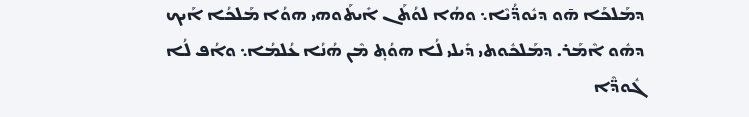ܕܡܰܠܟܰܐ ܗ̄ܘ ܕܝܽܘܕ̈ܳܝܶܐ܆ ܘܗܳܐ ܠܘܳܬܰܢ ܐܺܝܬܰܘܗܝ ܗܘܳܐ ܡܰܠܟܳܐ ܐܰܝܟ ܕܗܽܘ ܐܶܡܰܪ. ܕܡܰܠܟܽܘܬܝ ܕܺܝܠܝ ܠܳܐ ܗܘܳܬ̥ ܡܶܢ ܗܳܢܳܐ ܥܳܠܡܳܐ܆ ܘܐܳܦ ܠܳܐ ܓܽܘܕ̈ܶܐ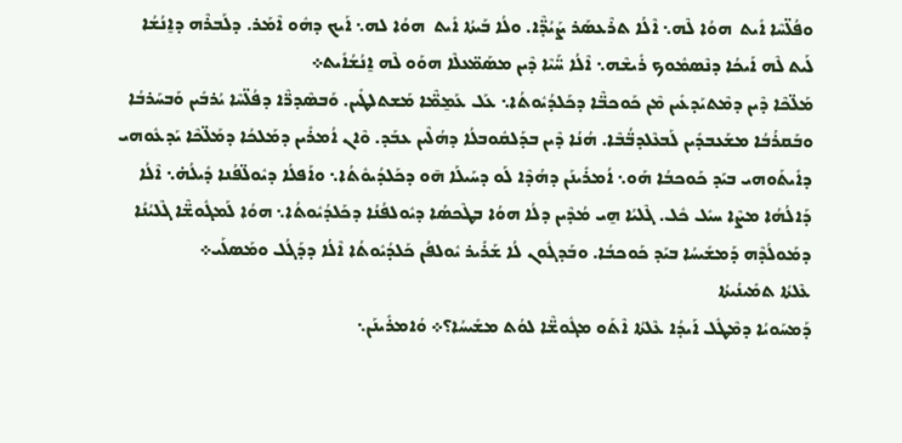ܘܦܳܠ̈ܚܶܐ ܐܺܝܬ  ܗܘܳܐ ܠܶܗ܆ ܐܶܠܳܐ ܬܪܶܥܣܰܪ ܨܰܝܳܕ̈ܶܐ. ܘܠܳܐ ܒܰܝܬܳܐ ܐܺܝܬ  ܗܘܳܐ ܠܗ܆ ܐܰܝܟ ܕܗܽܘ ܐܶܡܰܪ. ܕܠܰܒܪܶܗ ܕܐ̱ܢܳܫܳܐ ܠܰܝܬ ܠܶܗ ܐܰܝܟܳܐ ܕܢܶܣܡܽܘܟ ܪܺܝܫܶܗ܆ ܐܶܠܳܐ ܚ̈ܰܝܶܐ ܕܶܝܢ ܡܣܰܡ̈ܥܠܶܐ ܗܘܰܘ ܠܶܗ ܐ̱ܢܳܫܳܐܺܝܬ܀
ܡܰܠ̈ܟܶܐ ܕܶܝܢ ܕܡܶܬܝܰܕܥܺܝܢ ܡܶܢ ܟܰܘܟܒ̈ܶܐ ܕܟܰܠܕܳܝܽܘܬܳܐ܆ ܥܰܠ ܥܰܡ̱ܡ̈ܶܐ ܡܰܫܬܠܛܺܝܢ. ܘܰܒܣܶܕܪ̈ܶܐ ܕܦܳܠ̈ܚܶܐ ܝܳܪܒܺܝܢ ܘܰܒܚܰܪܒܳܐ ܘܒܰܩܪܳܒܳܐ ܡܫܰܥܒܕܺܝܢ ܠܰܒܥܶܠܕܒ̈ܳܒܶܐ. ܗܳܢܳܐ ܕܶܝܢ ܒܕܰܠܩܽܘܒܠܳܐ ܕܗܳܠܶܝܢ ܥܒܰܕ. ܘܶܐܢ ܐܳܡܪܺܝܢ ܕܡܰܠܟܳܐ ܕܡܰܠ̈ܟܶܐ ܝܰܕܥܽܘܗܝ ܕܐܺܝܬܰܘܗܝ ܒܝܰܕ ܟܰܘܟܒܳܐ ܗܰܘ܆ ܐܳܡܪܺܝܢܰܢ ܕܗܳܕܶܐ ܠܰܘ ܕܚܰܝܠܰܐ ܗ̄ܘ ܕܟܰܠܕܳܝܘܽܬܳܐ܆ ܘܐܰܦܠܳܐ ܕܝܽܘܠ̈ܦܳܢܐ ܕܺܝܠܳܗ̇܆ ܐܶܠܳܐ ܕܰܐܠܳܗܳܐ ܡܨܶܐ ܚܝܺܠ ܟܽܠ. ܓܶܠܝܳܐ ܗ̱ܝ ܡܳܕܶܝܢ ܕܠܳܐ ܗܘܳܐ ܒܛܶܟܣܳܐ ܕܝܽܘܠܦܳܢܳܐ ܕܟܰܠܕܳܝܽܘܬܳܐ܆ ܗܘܳܐ ܠܰܡܓܽܘܫ̈ܶܐ ܓܶܠܝܳܢܳܐ ܕܡܰܘܠܳܕܶܗ ܕܰܡܫܺܝܚܳܐ ܒܝܰܕ ܟܰܘܟܒܳܐ. ܘܒܰܕܓܽܘܢ ܠܳܐ ܫܰܪܺܝܪ ܝܽܘܠܦܳܢ ܟܰܠܕܳܝܽܘܬܳܐ ܐܶܠܳܐ ܕܕܰܓܳܠ ܘܡܰܣܠܰܝ܀
ܥܶܠܬܳܐ ܬܡܺܝܢܳܝܬܳܐ
ܕܰܡܚܰܘܝܳܐ ܕܡܶܛܽܠ ܐܰܝܕܳܐ ܥܶܠܬܳܐ ܐܶܬܰܘ ܡܓܽܘܫ̈ܶܐ ܠܘܳܬ ܡܫܺܝܚܳܐ؟܀ ܘܳܐܡܪܺܝܢܰܢ܆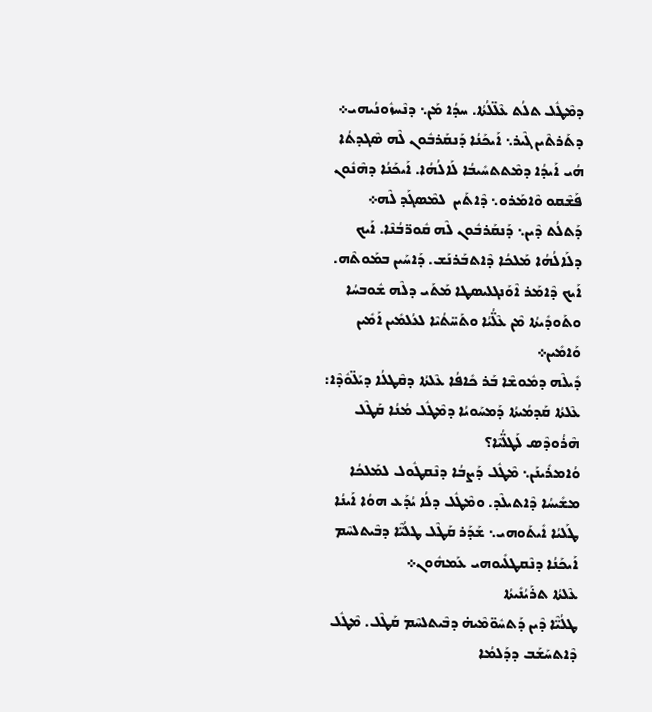ܕܡܶܛܽܠ ܬܠܳܬ ܥܶܠ̈ܠܳܬܳܐ. ܚܕܳܐ ܡܰܢ܆ ܕܢܶܚܙܽܘܢܳܝܗܝ܀
ܕܬܰܪܬܶܝܢ ܓܶܝܪ܆ ܐܰܝܟܰܢܳܐ ܕܰܢܩܰܪܒܽܘܢ ܠܶܗ ܣܶܓܕܬܳܐ ܗܳܝ ܐܰܝܕܳܐ ܕܡܶܬܬܚܺܝܒܳܐ ܠܰܐܠܳܗܳܐ. ܐܰܝܟܰܢܳܐ ܕܗܶܢܽܘܢ ܦܰܫܶܩܘ ܘܶܐܡܰܪܘ܆ ܕܶܐܬܰܝܢ  ܠܡܶܣܓܰܕ ܠܶܗ܀
ܕܰܬܠܳܬ ܕܶܝܢ܆ ܕܰܢܩܰܪܒܽܘܢ ܠܶܗ ܩܽܘܪ̈ܒܳܢܶܐ. ܐܰܝܟ ܕܠܰܐܠܳܗܳܐ ܡܰܠܟܳܐ ܕܶܐܬܒܰܪܢܰܫ. ܕܰܐܚܰܝܢ ܒܡܰܘܬܶܗ. ܐܰܝܟ ܕܶܐܡܰܪ ܐܶܘܰܢܓܠܝܣܛܐ ܡܰܬܰܝ ܕܠܶܗ ܫܽܘܒܚܳܐ ܘܬܰܘܕܺܝܬܳܐ ܡܶܢ ܥܶܠ̈ܳܝܳܐ ܘܬܰܚ̈ܬܳܝܶܐ ܠܥܳܠܡܺܝܢ ܐܰܡܺܝܢ ܘܰܐܡܺܝܢ܀
ܕܺܝܠܶܗ ܕܡܽܘܫܶܐ ܒܰܪ ܟܺܐܦܳܐ ܥܶܠܬܳܐ ܕܩܶܛܠܳܐ ܕܝܰܠ̈ܘܽܕܶܐ:
ܥܶܠܬܳܐ ܩܰܕܡܳܝܬܳܐ ܕܰܡܚܰܘܝܳܐ ܕܡܶܛܽܠ ܡܳܢܳܐ ܩܰܛܶܠ ܗܶܪܳܘܕܶܣ ܠܰܛܠ̈ܳܝܶܐ؟
ܘܳܐܡܪܺܝܢܰܢ܆ ܡܶܛܽܠ ܕܰܨܒܳܐ ܕܢܶܩܛܽܘܠ ܠܡܰܠܟܳܐ ܡܫܺܝܚܳܐ ܕܶܐܬܝܠܶܕ. ܘܡܶܛܽܠ ܕܠܳܐ ܝܳܕܰܥ ܗܘܳܐ ܐܰܝܢܳܐ ܛܰܠܝܳܐ ܐܺܝܬܰܘܗܝ܆ ܫܰܕܰܪ ܩܰܛܶܠ ܛܠܳܝ̈ܶܐ ܕܒܶܝܬܠܚܶܡ ܐܰܝܟܰܢܳܐ ܕܢܶܩܛܠܺܝܘܗܝ ܥܰܡܗܽܘܢ܀
ܥܶܠܬܳܐ ܬܪܰܝܳܢܺܝܬܳܐ
ܛܠܳܝ̈ܶܐ ܕܶܝܢ ܕܰܬܚܽܘ̈ܡܶܝܗ̇ ܕܒܶܝܬܠܚܶܡ ܩܰܛܶܠ. ܡܶܛܽܠ ܕܶܐܬܚܰܫܰܒ ܕܕܰܠܡܳܐ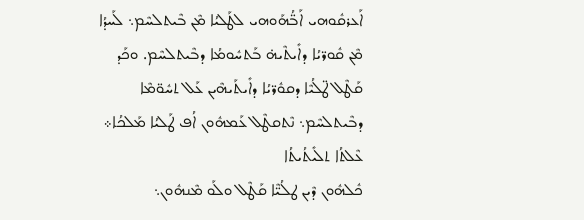ܐܰܥܪܩܽܘܗܝ ܐܰܒ̈ܳܗܰܘܗܝ ܠܛܰܠܝܳܐ ܡܶܢ ܒܶܝܬܠܚܶܡ܆ ܠܰܚܕܳܐ ܡܶܢ ܩܽܘܪ̈ܝܳܐ ܕܐܺܝܬܶܝܗ̇ ܒܰܬܚܽܘܡܳܐ ܕܒܶܝܬܠܚܶܡ. ܘܟܰܕ ܩܰܛܶܠ ܛ̈ܠܳܝܶܐ ܕܩܘܽܪ̈ܝܳܐ ܕܐܺܝܬܰܝܗܶܝܢ ܥܰܠ ܬܚܽܘ̈ܡܶܐ ܕܒܶܝܬܠܚܶܡ܆ ܢܶܬܩܛܶܠ ܥܰܡܗܽܘܢ ܐܳܦ ܛܰܠܝܳܐ ܡܰܠܟܳܐ܀
ܥܶܠܬܳܐ ܬܠܺܝܬܳܝܬܳܐ
ܟܽܠܗܽܘܢ ܕܶܝܢ ܛܠܳܝ̈ܶܐ ܩܰܛܶܠ ܘܠܰܘ ܡܶܢܗܽܘܢ܆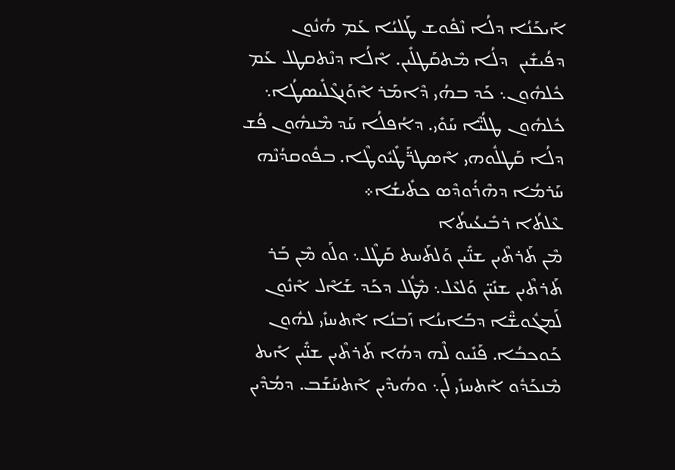ܐܰܝܟܰܢܳܐ ܕܠܳܐ ܢܶܦܽܘܫ ܛܰܠܝܳܐ ܥܰܡ ܗܳܢܽܘܢ ܕܦܳܝܫܺܝܢ  ܕܠܳܐ ܡܶܬܩܰܛܠܺܝܢ. ܐܶܠܳܐ ܕܢܶܬܩܛܠ ܥܰܡ ܟܽܠܗܽܘܢ܆ ܟܰܕ ܒܗܳܝ ܕܶܐܡܰܪ ܐܶܘܰܢܓܶܠܺܝܣܛܳܐ܆ ܟܽܠܗܽܘܢ ܛܠܳܝ̈ܶܐ ܚܰܘܺܝ. ܕܐܳܦܠܳܐ ܚܰܕ ܡܶܢܗܽܘܢ ܦܳܫ ܕܠܳܐ ܩܰܛܠܽܘܗܝ ܐܶܣܛܪ̈ܰܛܺܝܽܘܛܶܐ. ܒܦܽܘܩܕܳܢܶܗ ܚܰܪܡܳܐ ܕܗܶܪܳܘܕܶܣ ܟܬܺܝܫܳܐ܀
ܥܶܠܬܳܐ ܪܒܺܝܥܳܝܬܳܐ
ܡܶܢ ܬܰܪܬܶܝܢ ܫܢ̈ܺܝܢ ܘܰܠܬܰܚܬ ܩܰܛܶܠ܆ ܘܠܰܘ ܡܶܢ ܒܰܪ ܬܰܪܬܶܝܢ ܫܢܺܝ̈ܢ ܘܰܠܥܶܠ܆ ܡܶܛܽܠ ܕܟܰܕ ܫܰܐܶܠ ܐܶܢܽܘܢ ܠܰܡܓܽܘܫ̈ܶܐ ܕܒܰܐܝܢܳܐ ܙܰܒܢܳܐ ܐܶܬܚܙܺܝ ܠܗܽܘܢ ܟܰܘܟܒܳܐ. ܦܰܢܺܝܘ ܠܶܗ ܕܗܳܐ ܬܰܪܬܶܝܢ ܫܢ̈ܺܝܢ ܐܺܝܬ ܡܶܢܟܰܕܽܘ ܐܶܬܚܙܺܝ ܠܰܢ܆ ܘܗܳܝܕܶܝܢ ܐܶܬܚܰܫܰܒ. ܕܡܳܕܶܝܢ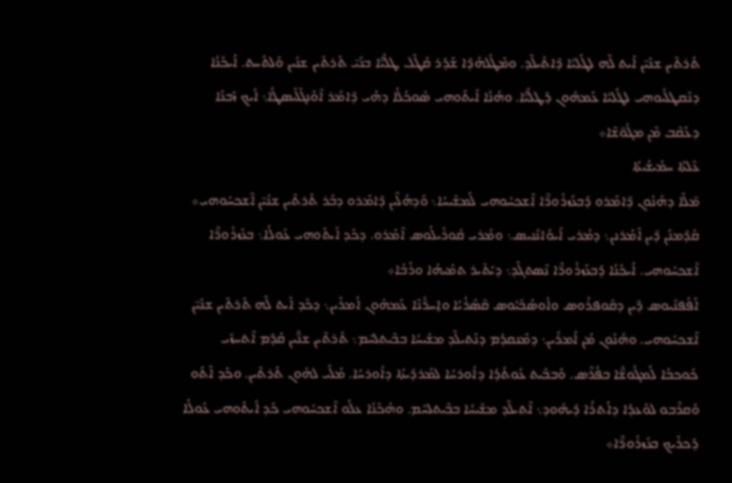ܬܰܪܬܶܝܢ ܫܢܺܝ̈ܢ ܐܺܝܬ ܠܶܗ ܠܛܰܠܝܳܐ ܕܶܐܬܺܝܠܶܕ. ܘܡܶܛܽܠܗܳܕܶܐ ܫܰܕܰܪ ܩܰܛܶܠ ܛܠܳܝ̈ܶܐ ܒܢܰܝ̈ ܬܰܪܬܶܝܢ ܫܢܺܝܢ ܘܰܠܬܰܚܬ. ܐܰܝܟܰܢܳܐ ܕܢܶܩܛܠܺܝܘܗܝ ܠܛܰܠܝܳܐ ܥܰܡܗܽܘܢ ܕܰܛܠܳܝ̈ܶܐ. ܘܗܳܢܳܐ ܐܺܝܬܰܘܗܝ ܣܽܘܟܳܠܳܐ ܕܗܳܝ ܕܶܐܡܰܪ ܐܶܘܰܢܓܶܠܺܝܣܛܳܐ܆ ܐܰܝܟ ܙܰܒܢܳܐ ܕܥܰܩܶܒ ܡܶܢ ܡܓܽܘ̈ܫܶܐ܀
ܥܶܠܬܳܐ ܚܡܺܝܫܳܝܬܳܐ
ܡ̈ܠܶܐ ܕܗܳܢܽܘܢ ܕܶܐܡܰܪܘ ܕܰܒܥܰܙܪܽܘܪ̈ܶܐ ܐܶܫܟܚܽܘܗܝ ܠܰܡܫܺܝܚܳܐ܆ ܘܰܕܗܳܠܶܝܢ ܕܶܐܡܰܪܘ ܕܒܰܪ ܬܰܪܬܶܝܢ ܫܢܺܝ̈ܢ ܐܶܫܟܚܽܘܗܝ܀ ܩܰܕܶܡܢܰܢ ܕܶܝܢ ܐܶܡܰܪܢܢ܆ ܕܡܳܪܝ ܐܺܝܘܰܐܢܺܢܝܣ܆ ܘܡܳܪܝ ܩܽܘܪܺܝܠܳܘܣ ܐܶܡܰܪܘ. ܕܟܰܕ ܐܺܝܬܰܘܗܝ ܥܽܘܠܳܐ܆ ܒܥܰܙܪܽܘܪ̈ܶܐ ܐܶܫܟܚܽܘܗܝ. ܐܰܝܟܰܢܳܐ ܕܰܒܥܰܙܪܽܘܪ̈ܶܐ ܢܶܣܬܓܶܕ܆ ܕܝܰܬܺܝܪ ܬܡܺܝܗܳܐ ܘܪܰܒܳܐ܀
ܐܰܦܳܦܢܺܝܘܣ ܕܶܝܢ ܕܩܽܘܦܪܳܘܣ ܘܐܽܘܣܰܒܺܝܳܘܣ ܩܶܣܰܪܳܝܳܐ ܘܐ̱ܚܪ̈ܳܢܶܐ ܥܰܡܗܽܘܢ ܐܳܡܪܺܝܢ܆ ܕܟܰܕ ܐܺܝܬ ܠܶܗ ܬܰܪܬܶܝܢ ܫܢܺܝ̈ܢ ܐܶܫܟܚܽܘܗܝ. ܘܗܳܢܽܘܢ ܡܰܢ ܐܳܡܪܺܝܢ܆ ܕܡܶܢܩܕܳܡ ܕܢܶܬܝܠܶܕ ܡܫܺܝܚܳܐ ܒܒܶܝܬܠܚܶܡ܆ ܬܰܪܬܶܝܢ ܫܢ̈ܺܝܢ ܩܰܕܶܡ ܐܶܬܚܙܺܝ ܟܰܘܟܒܳܐ ܠܰܡܓܽܘܫ̈ܶܐ ܒܦܳܪܶܣ. ܘܰܒܒܶܝܬ ܥܽܘܬܳܕܳܐ ܕܐܽܘܪܚܳܐ ܠܡܰܪܕܺܝܬܳܐ ܕܐܽܘܪܚܳܐ. ܡܰܠܺܝ ܠܗܽܘܢ ܬܰܪܬܶܝܢ. ܘܟܰܕ ܐܶܬܰܘ ܘܰܩܪܶܒܘ ܠܘܰܥܕܳܐ ܕܐܰܬܪܳܐ ܕܺܝܗܽܘܕ܆ ܐܶܬܝܠܶܕ ܡܫܺܝܚܳܐ ܒܒܶܝܬܠܚܶܡ. ܘܗܳܟܰܢܳܐ ܥܠܰܘ ܐܶܫܟܚܽܘܗܝ ܟܰܕ ܐܺܝܬܰܘܗܝ ܥܽܘܠܳܐ ܕܰܟܪܺܝܟ ܒܥܰܙܪܽܘܪ̈ܶܐ܀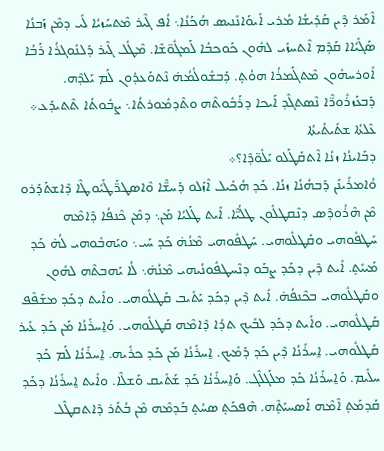ܐܶܡܰܪ ܕܶܝܢ ܩܰܕܺܝܫܳܐ ܡܳܪܝ ܐܺܝܘܰܐܢܺܢܝܣ ܗܳܟܰܢܳܐ܆ ܐܳܦ ܓܶܝܪ ܡܶܬܚܰܙܝܳܐ ܠܺܝ ܕܡܶܢ ܙܰܒܢܳܐ ܣܰܓܺܝܳܐܐ ܩܰܕܶܡ ܐܶܬܚܙܺܝ ܠܗܽܘܢ ܟܰܘܟܒܳܐ ܠܰܡܓܽܘ̈ܫܶܐ. ܡܶܛܽܠ ܓܶܝܪ ܕܰܠܢܽܘܓܪܳܐ ܪܰܒܳܐ ܐܽܘܪܚܗܽܘܢ ܡܶܬܓܰܡܪܳܐ ܗܘܳܬ̥. ܕܰܒܫܽܘܠܳܡܳܗ̇ ܢܶܬܘܰܥܕܽܘܢ ܠܰܡ ܝܰܠܕܶܗ. ܕܰܒܥܰܙܪܽܘܪ̈ܶܐ ܢܶܣܬܓܶܕ ܐܰܝܟܐ ܕܪܰܒܽܘܬܶܗ ܘܬܶܕܡܽܘܪܬܳܐ܆ ܨܒܽܘܬܳܐ ܬܶܬܝܕܰܥ܀
ܥܶܠܬܳܐ ܫܬܺܝܬܳܝܬܳܐ
ܕܒܰܐܝܢܳܐ ܙܢܳܐ ܐܶܬܩܰܛܰܠܘ ܝܰܠܽܘ̈ܕܶܐ؟܀
ܘܳܐܡܪܺܝܢܰܢ ܕܰܒܗܳܢܳܐ ܙܢܳܐ. ܟܰܕ ܗܳܟܺܝܠ ܐܶܙܰܠܘ ܕܰܚܫ̈ܶܐ ܘܶܐܣܛܪ̈ܰܛܺܝܽܘܛܶܐ ܕܶܐܫܬܰܕܰܪܘ ܡܶܢ ܗܶܪܳܘܕܶܣ ܕܢܶܩܛܠܽܘܢ ܛܠܳܝ̈ܶܐ. ܐܺܝܬ ܛܰܠܝܳܐ ܡܰܢ܆ ܕܡܶܢ ܟܶܢܦܳܐ ܕܶܐܡܶܗ ܚܰܛܦܽܘܗܝ ܘܩܰܛܠܽܘܗܝ. ܚܰܛܦܽܘܗܝ ܡܶܢܳܗ̇ ܟܰܕ ܚܰܝ܆ ܘܝܰܗܒܽܘܗܝ ܠܳܗ̇ ܟܰܕ ܡܰܝܝܺܬ̥. ܐܺܝܬ ܕܶܝܢ ܕܟܰܕ ܨܒܰܘ ܕܢܶܚܛܦܽܘܢܳܝܗܝ ܡܶܢܳܗ̇܆ ܠܳܐ ܝܰܗܒܬܶܗ ܠܗܽܘܢ ܘܩܰܛܠܽܘܗܝ ܒܟܶܢܦܳܗ̇. ܐܺܝܬ ܕܶܝܢ ܕܟܰܕ ܝܰܬܺܝܒ ܩܰܛܠܽܘܗܝ. ܘܐܺܝܬ ܕܟܰܕ ܡܫܰܦܶܦ ܩܰܛܠܽܘܗܝ. ܘܐܺܝܬ ܕܟܰܕ ܠܒܺܝܟ ܬܕܳܐ ܕܶܐܡܶܗ ܩܰܛܠܽܘܗܝ. ܘܰܐ̱ܚܪܺܢܳܐ ܡܰܢ ܟܰܕ ܥܺܝܪ ܩܰܛܠܽܘܗܝ. ܐ̱ܚܪܺܢܳܐ ܕܶܝܢ ܟܰܕ ܕܰܡܺܝܟ. ܐ̱ܚܪܺܢܳܐ ܡܰܢ ܟܰܕ ܟܪܺܝܗ. ܐ̱ܚܪܺܢܳܐ ܠܰܡ ܟܰܕ ܚܠܺܝܡ. ܘܰܐ̱ܚܪܺܢܳܐ ܟܰܕ ܡܠܰܓܠܶܓ. ܘܰܐ̱ܚܪܺܢܳܐ ܟܰܕ ܫܰܬܺܝܩ ܘܰܫܠܶܐ. ܘܐܺܝܬ ܐ̱ܚܪܺܢܳܐ ܕܟܰܕ ܩܰܕܡܰܬ̥ ܐܶܡܶܗ ܐܰܣܚܝܰܬ̥ܶܗ. ܗܶܦܟܰܬ̥ ܣܚܳܬ̥ ܒܰܕܡܶܗ ܡܶܢ ܒܳܬܰܪ ܕܶܐܬܩܛܶܠ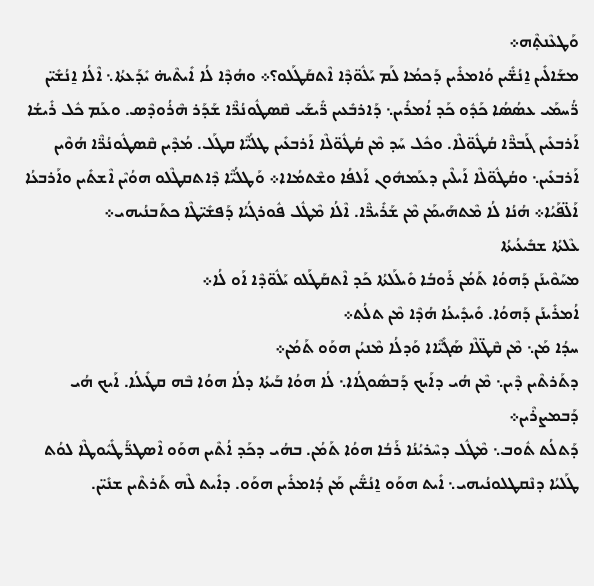ܘܰܛܥܶܢܬ̥ܶܗ܀
ܡܫܰܐܠܺܝܢ ܐ̱ܢܳܫ̈ܺܝܢ ܘܳܐܡܪܺܝܢ ܕܰܟܡܳܐ ܠܰܡ ܝܰܠܽܘ̈ܕܶܐ ܐܶܬܩܰܛܰܠܘ؟܀ ܘܗܳܕܶܐ ܠܳܐ ܐܺܝܬܶܝܗ̇ ܝܺܕܰܥܬܳܐ܆ ܐܶܠܳܐ ܐ̱ܢܳܫܺܝ̈ܢ ܪ̈ܳܚܡܰܝ ܥܣܳܣܳܐ ܟܰܕܽܘ ܟܰܕ ܐܳܡܪܺܝܢ܆ ܕܰܐܪܒܺܥܝܢ ܪ̈ܺܝܫܰܝ ܩܶܣܛܽܘܢܳܪ̈ܶܐ ܫܰܕܰܪ ܗܶܪܳܘܕܶܣ. ܘܥܰܡ ܟܽܠ ܪܺܝܫܳܐ ܐܰܪܒܥܺܝܢ ܓܰܒܪ̈ܶܐ ܩܳܛܽܘ̈ܠܶܐ. ܘܟܽܠ ܚܰܕ ܡܶܢ ܩܳܛܽܘ̈ܠܶܐ ܐܰܪܒܥܺܝܢ ܛܠܳܝ̈ܶܐ ܩܛܰܠ. ܡܳܕܶܝܢ ܩܶܣܛܽܘܢܳܪ̈ܶܐ ܗܳܘܶܝܢ ܐܰܪܒܥܺܝܢ܆ ܘܩܳܛܽܘ̈ܠܶܐ ܐܰܝܠܶܝܢ ܕܥܰܡܗܽܘܢ ܐܰܠܦܳܐ ܘܫܶܬܡܳܐܐ܀ ܘܰܛܠܳܝ̈ܶܐ ܕܶܐܬܩܛܶܠܘ ܗܘܳܝܶܢ ܐܶܫܬܺܝܢ ܘܐܰܪܒܥܳܐ ܐܰܠ̈ܦܰܝܳܐ܀ ܗܳܢܳܐ ܠܳܐ ܡܶܬܗܰܝܡܰܢ ܡܶܢ ܫܰܪܺܝܪ̈ܶܐ. ܐܶܠܳܐ ܡܶܛܽܠ ܦܽܘܪܓܳܝܳܐ ܕܰܦܫܺܝ̈ܛܶܐ ܟܬܰܒܢܳܝܗܝ܀
ܥܶܠܬܳܐ ܫܒܺܝܥܳܝܬܳܐ
ܡܚܰܘܶܝܢܰܢ ܕܰܗܘܳܐ ܬܰܡܳܢ ܪܰܘܒܳܐ ܘܺܝܠܰܠܬܳܐ ܟܰܕ ܐܶܬܩܰܛܰܠܘ ܝܰܠܽܘ̈ܕܶܐ ܐܰܘ ܠܳܐ܀
ܐܳܡܪܺܝܢܰܢ ܕܰܗܘܳܐ. ܘܺܝܕܺܝܥܳܐ ܗܳܕܶܐ ܡܶܢ ܬܠܳܬ܀
ܚܕܳܐ ܡܰܢ܆ ܡܶܢ ܩܶܛ̈ܠܶܐ ܣܰܓܺܝ̈ܶܐܐ ܘܰܕܠܳܐ ܡܶܢܝܳܢ ܗܘܰܘ ܬܰܡܳܢ܀
ܕܬܰܪܬܶܝܢ ܕܶܝܢ܆ ܡܶܢ ܗܳܝ ܕܐܰܝܟ ܕܰܒܣܽܘܓܳܐܐ܆ ܠܳܐ ܗܘܳܐ ܒܰܝܬܳܐ ܕܠܳܐ ܗܘܳܐ ܒܶܗ ܩܛܺܝܠܳܐ. ܐܰܝܟ ܗܳܝ ܕܰܒܡܨܪܶܝܢ܀
ܕܰܬܠܳܬ ܬܽܘܒ܆ ܡܶܛܽܠ ܕܚܶܪܝܳܢܳܐ ܪܰܒܳܐ ܗܘܳܐ ܬܰܡܳܢ. ܒܗܳܝ ܕܟܰܕ ܐܳܬܶܝܢ ܗܘܰܘ ܐܶܣܛܪ̈ܰܛܺܝܽܘܛܶܐ ܠܘܳܬ ܛܰܠܝܳܐ ܕܢܶܩܛܠܘܢܳܝܗܝ܆ ܐܺܝܬ ܗܘܰܘ ܐ̱ܢܳܫ̈ܺܝܢ ܡܰܢ ܕܳܐܡܪܺܝܢ ܗܘܰܘ. ܕܐܺܝܬ ܠܶܗ ܬܰܪܬܶܝܢ ܫܢܺܝ̈ܢ.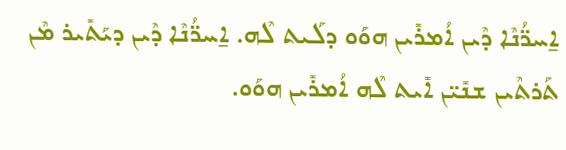ܐ̱ܚܪ̈ܳܢܶܐ ܕܶܝܢ ܐܳܡܪܺܝܢ ܗܘܰܘ ܕܠܰܝܬ ܠܶܗ. ܐ̱ܚܪ̈ܳܢܶܐ ܕܶܝܢ ܕܝܰܬܺܝܪ ܡܶܢ ܬܰܪܬܶܝܢ ܫܢܺܝ̈ܢ ܐܺܝܬ ܠܶܗ ܐܳܡܪܺܝܢ ܗܘܰܘ.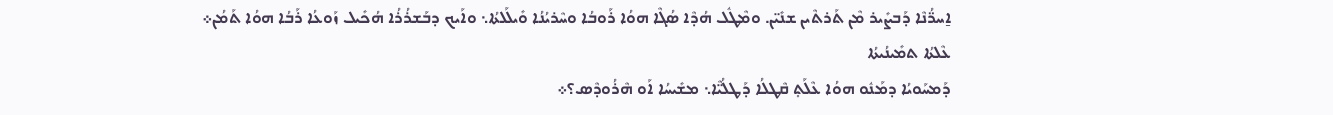ܐ̱ܚܪ̈ܳܢܶܐ ܕܰܒܨܺܝܪ ܡܶܢ ܬܰܪܬܶܝܢ ܫܢܺܝ̈ܢ. ܘܡܶܛܽܠ ܗܳܕܶܐ ܣܳܓܶܐ ܗܘܳܐ ܪܰܘܒܳܐ ܘܚܶܪܝܳܢܳܐ ܘܺܝܠܰܠܬܳܐ܆ ܘܐܰܝܟ ܕܒܰܫܪܳܪܳܐ ܗܳܟܺܝܠ ܙܰܘܥܳܐ ܪܰܒܳܐ ܗܘܳܐ ܬܰܡܳܢ܀
ܥܶܠܬܳܐ ܬܡܺܝܢܳܝܬܳܐ
ܕܰܡܚܰܘܝܳܐ ܕܡܰܢܽܘ ܗܘܳܐ ܥܶܠܰܬ̥ ܩܶܛܠܳܐ ܕܰܛܠܳܝ̈ܶܐ܆ ܡܫܺܝܚܳܐ ܐܰܘ ܗܶܪܳܘܕܶܣ؟܀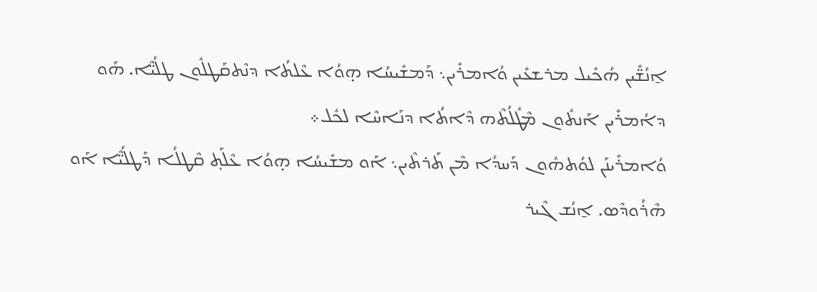ܐ̱ܢܳܫ̈ܺܝܢ ܗܳܟܺܝܠ ܡܪܫܥܺܝܢ ܘܳܐܡܪܺܝܢ܆ ܕܰܡܫܺܝܚܳܐ ܗ̣ܘܳܐ ܥܶܠܬܳܐ ܕܢܶܬܩܰܛܠܽܘܢ ܛܠܳܝ̈ܶܐ. ܗܰܘ ܕܐܳܡܪܺܝܢ ܐܰܢܬܽܘܢ ܡܶܛܽܠܳܬܶܗ ܕܶܐܬܳܐ ܕܢܰܐܚܶܐ ܠܟܽܠ܀
ܘܳܐܡܪܺܝܢܰܢ ܠܘܳܬܗܽܘܢ ܕܰܚܕܳܐ ܡܶܢ ܬܰܪܬܶܝܢ܆ ܐܰܘ ܡܫܺܝܚܳܐ ܗ̣ܘܳܐ ܥܶܠܰܬ̥ ܩܶܛܠܳܐ ܕܰܛܠܳܝ̈ܶܐ ܐܰܘ ܗܶܪܳܘܕܶܣ. ܐ̱ܢܳܫ ܓܶܝܪ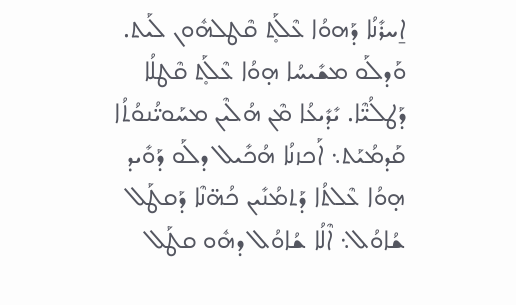ܐ̱ܚܪܺܢܳܐ ܕܰܗܘܳܐ ܥܶܠܰܬ̥ ܩܶܛܠܗܽܘܢ ܠܰܝܬ. ܘܰܕܠܰܘ ܡܫܺܝܚܳܐ ܗ̣ܘܳܐ ܥܶܠܰܬ̥ ܩܶܛܠܳܐ ܕܰܛܠܳܝ̈ܶܐ. ܝܺܕܺܝܥܳܐ ܡܶܢ ܗܳܠܶܝܢ ܡܚܰܘܝ̈ܳܢܘܳܬܳܐ ܩܰܕܡܳܝܰܬ܆ ܐܰܟܙܢܳܐ ܗܳܟܺܝܠ ܕܠܰܘ ܕܰܘܺܝܕ ܗ̣ܘܳܐ ܥܶܠܬܳܐ ܕܰܬܡܳܢܺܝܢ ܟܳܗ̈ܢܶܐ ܕܰܩܛܰܠ ܫܳܐܘܳܠ܆ ܐܶܠܳܐ ܫܳܐܘܳܠ ܕܗܽܘ ܩܛܰܠ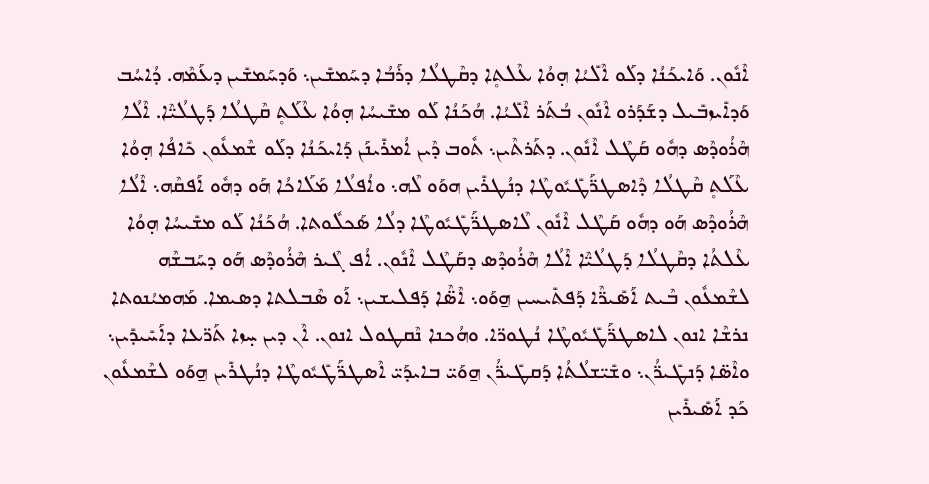ܐܶܢܽܘܢ. ܘܰܐܝܟܰܢܳܐ ܕܠܰܘ ܐܶܠܺܝܳܐ ܗ̣ܘܳܐ ܥܶܠܬ̥ܐ ܕܩܶܛܠܳܐ ܕܪܰܒܳܐ ܕܚܰܡܫܺܝܢ܆ ܘܰܕܚܰܡܫܺܝܢ ܕܥܰܡܶܗ. ܕܳܐܚܳܒ ܘܰܕܐܺܝܙܒܺܝܠ ܕܫܰܕܰܪܘ ܐܶܢܽܘܢ ܒܳܬܰܪ ܐܶܠܺܝܳܐ. ܗܳܟܰܢܳܐ ܠܰܘ ܡܫܺܝܚܳܐ ܗ̣ܘܳܐ ܥܶܠܰܬ̥ ܩܶܛܠܳܐ ܕܰܛܠܳܝ̈ܶܐ. ܐܶܠܳܐ ܗܶܪܳܘܕܶܣ ܕܗܽܘ ܩܰܛܶܠ ܐܶܢܽܘܢ. ܕܬܰܪܬܶܝܢ܆ ܬܽܘܒ ܕܶܝܢ ܐܳܡܪܺܝܢܰܢ ܕܰܐܝܟܰܢܳܐ ܕܠܰܘ ܫܶܡܥܽܘܢ ܟܺܐܦܳܐ ܗ̣ܘܳܐ ܥܶܠܰܬ̥ ܩܶܛܠܳܐ ܕܶܐܣܛܪ̈ܰܛܺܝܽܘܛܶܐ ܕܢܳܛܪܺܝܢ ܗܘܰܘ ܠܶܗ܆ ܘܐܳܦܠܳܐ ܡܰܠܰܐܟܳܐ ܗܰܘ ܕܗܽܘ ܐܰܦܩܶܗ܆ ܐܶܠܳܐ ܗܶܪܳܘܕܶܣ ܗܰܘ ܕܗܽܘ ܩܰܛܶܠ ܐܶܢܽܘܢ ܠܶܐܣܛܪ̈ܰܛܺܝܽܘܛܶܐ ܕܠܳܐ ܣܰܟܠܽܘܬܐ. ܗܳܟܰܢܳܐ ܠܰܘ ܡܫܺܝܚܳܐ ܗ̣ܘܳܐ ܥܶܠܬܳܐ ܕܩܶܛܠܳܐ ܕܰܛܠܳܝ̈ܶܐ ܐܶܠܳܐ ܗܶܪܳܘܕܶܣ ܕܩܰܛܶܠ ܐܶܢܽܘܢ. ܐܳܦ ܓܶܝܪ ܗܶܪܳܘܕܶܣ ܗܰܘ ܕܚܰܒܫܶܗ ܠܫܶܡܥܽܘܢ ܒܶܝܬ ܐܰܣܺܝܪ̈ܶܐ ܕܰܦܬܺܝܚܝܢ ܗ̱ܘܰܘ܆ ܐܶܣ̈ܶܐ ܕܰܦܠܝܫܝܢ܆ ܐܰܘ ܣܶܒܠܬܐ ܕܣܝܡܐ. ܡܰܗܡܝܳܢܘܬܐ ܢܪܫܶܐ ܐܢܘܢ ܠܐܤܛܪ̈ܰܛܺܝܽܘܛܶܐ ܢܳܛܘܪ̈ܐ. ܘܗܳܟܢܐ ܢܶܩܛܘܠ ܐܢܘܢ. ܐܶܢ ܕܝܢ ܚ̣ܙܐ ܬܰܪ̈ܥܐ ܕܐܰܚܺܝܕܺܝܢ܆ ܘܐܶܤ̈ܐ ܕܰܢܛܺܝܪ̈ܳܢ܆ ܘܫܺܝ̈ܫܠܳܬܳܐ ܕܰܩܛܺܝܪ̈ܳܢ ܗ̱ܘܰܝ̈ ܒܐܝܕܰܝ̈ ܐܶܣܛܪ̈ܰܛܺܝܽܘܛܶܐ ܕܢܳܛܪܺܝܢ ܗ̱ܘܰܘ ܠܫܶܡܥܽܘܢ ܟܰܕ ܐܰܣܺܝܪܺܝܢ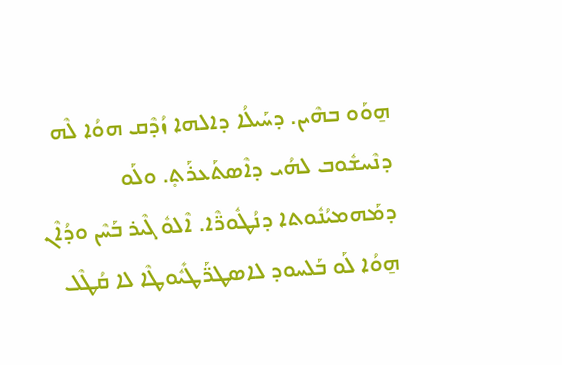ܗ̱ܘܰܘ ܒܗܶܝܢ. ܕܚܰܝܠܳܐ ܕܐܠܗܐ ܙܳܕܶܩ ܗܘܳܐ ܠܶܗ ܕܢܶܚܫܽܘܒ ܠܗܳܝ ܕܐܶܣܬܰܥܪܰܬ̥. ܘܠܰܘ ܕܡܰܗܡܝܳܢܽܘܬܐ ܕܢܳܛܽܘܪ̈ܶܐ. ܐܶܠܘܽ ܓܶܝܪ ܒܰܚܶܢ ܘܕܳܐܶܢ ܗ̱ܘܳܐ ܠܰܘ ܒܰܠܚܘܕ ܠܐܣܛܪ̈ܰܛܺܝܽܘܛܶܐ ܠܐ ܩܳܛܶܠ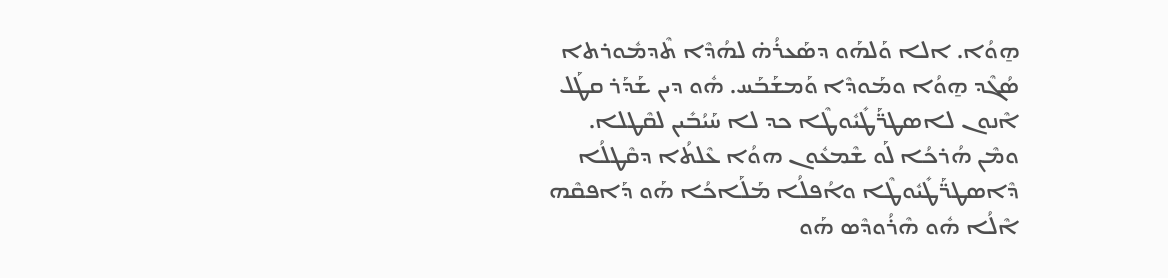ܗ̱ܘܳܐ. ܐܠܐ ܘܰܠܗܰܘ ܕܣܰܥܪܳܗ̇ ܠܗܳܕܶܐ ܬܶܕܡܽܘܪܬܐ ܣܳܓܶܕ ܗ̱ܘܳܐ ܘܡܰܘܕܶܐ ܘܰܡܫܰܒܰܚ. ܗܽܘ ܕܝܢ ܫܰܕܰܪ ܩܛܰܠ ܐܶܢܘܢ ܠܐܣܛܪ̈ܰܛܺܝܽܘܛܶܐ ܟܕ ܠܐ ܚܰܝܳܒܺܝܢ ܠܩܶܛܠܐ. ܘܡܶܢ ܗܳܪܟܳܐ ܠܰܘ ܫܶܡܥܽܘܢ ܗܘܳܐ ܥܶܠܬܳܐ ܕܩܶܛܠܳܐ ܕܶܐܣܛܪ̈ܰܛܺܝܽܘܛܶܐ ܘܐܳܦܠܳܐ ܡܰܠܰܐܟܳܐ ܗܰܘ ܕܰܐܦܩܶܗ ܐܶܠܳܐ ܗܽܘ ܗܶܪܳܘܕܶܣ ܗܰܘ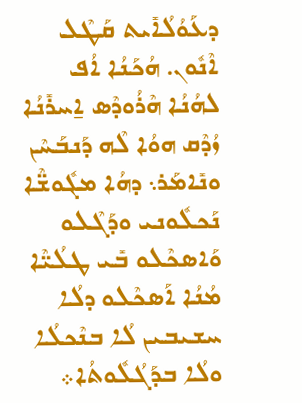ܕܥܰܘܳܠܳܐܺܝܬ ܩܰܛܶܠ ܐܶܢܽܘܢ. ܗܳܟܰܢܳܐ ܐܳܦ ܠܗܳܢܳܐ ܗܶܪܳܘܕܶܣ ܐ̱ܚܪܺܢܳܐ ܙܳܕܶܩ ܗܘܳܐ ܠܶܗ ܕܰܢܒܰܚܶܢ ܘܢܺܐܡܰܪ܆ ܕܗܳܐ ܡܓܽܘܫ̈ܶܐ ܢܰܟܠܽܘܢܝ ܘܕܰܓܶܠܘ ܘܰܐܣܟܶܠܘ ܒܺܝ ܛܠܳܝ̈ܶܐ ܡܳܢܳܐ ܐܰܣܟܶܠܘ ܕܠܳܐ ܚܫܝܒܝܢ ܠܳܐ ܒܢܶܟܠܳܐ ܘܠܳܐ ܒܕܰܓܳܠܽܘܬܳܐ܀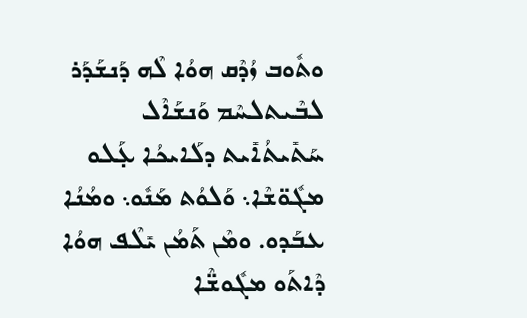ܘܬܽܘܒ ܙܳܕܶܩ ܗܘܳܐ ܠܶܗ ܕܰܢܫܰܕܰܪ ܠܒܶܝܬܠܚܶܡ ܘܰܢܫܰܐܶܠ ܚܰܬܺܝܬܳܐܺܝܬ ܕܠܰܐܝܟܳܐ ܥ̣ܰܠܘ ܡܓܽܘ̈ܫܶܐ܆ ܘܰܠܘܳܬ ܡܰܢܽܘ܆ ܘܡܳܢܳܐ ܥܒܰܕܘ. ܘܡܶܢ ܬܰܡܳܢ ܝܺܠܶܦ ܗܘܳܐ ܕܶܐܬܰܘ ܡܓܽܘܫ̈ܶܐ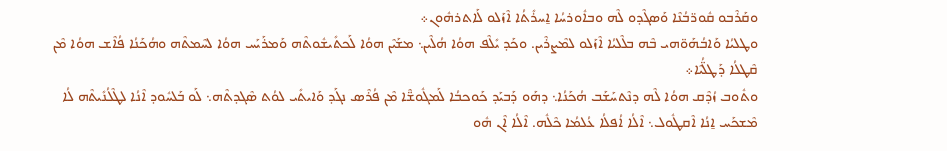ܘܩܰܪܶܒܘ ܩܽܘܪ̈ܒܳܢܶܐ ܘܰܣܓܶܕܘ ܠܶܗ ܘܒܐܽܘܪܚܳܐ ܐ̱ܚܪܺܬܳܐ ܐܶܙܰܠܘ ܠܰܐܬܪܗܽܘܢ܀
ܘܛܠܝܳܐ ܘܰܐܒܳܗܰܘ̈ܗܝ ܒܶܗ ܒܠܶܠܝܳܐ ܐܶܙܰܠܘ ܠܡܶܨܪܶܝܢ. ܘܟܰܕ ܝܺܠܶܦ ܗܘܳܐ ܗܳܠܶܝܢ܆ ܡܫܰܝܶܢ ܗܘܳܐ ܠܰܟܬܺܝܫܽܘܬܶܗ ܘܰܡܪܰܝܰܚ ܗܘܳܐ ܠܚܶܡܬܶܗ ܘܗܳܟܰܢܳܐ ܦܳܐܶܫ ܗܘܳܐ ܡܶܢ ܩܶܛܠܳܐ ܕܰܛܠ̈ܳܝܶܐ܀
ܘܬܽܘܒ ܙܳܕܶܩ ܗܘܳܐ ܠܶܗ ܕܢܶܬܚܰܫܰܒ ܗܳܟܰܢܳܐ܆ ܕܗܰܘ ܕܰܒܝܰܕ ܟܰܘܟܒܳܐ ܠܰܡܓܽܘܫ̈ܶܐ ܡܶܢ ܦܳܪܶܣ ܢܓܰܕ ܘܰܐܝܬܺܝ ܠܘܳܬ ܣܶܓܕܬܶܗ܆ ܠܰܘ ܒܰܠܚܽܘܕ ܐܶܢܳܐ ܠܛܶܠܳܢܺܝܬܶܗ ܠܳܐ ܡܶܫܟܰܚ ܐ̱ܢܳܐ ܐܶܩܛܽܘܠ܆ ܐܶܠܳܐ ܐܳܦܠܳܐ ܥܳܠܡܳܐ ܟܶܠܽܗ. ܐܶܠܳܐ ܐܶܢ ܗܽܘ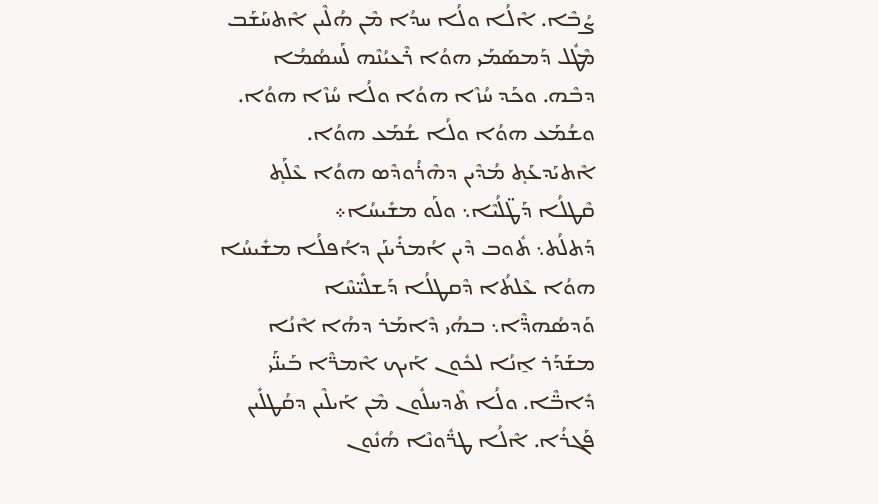ܨܳܒܶܐ. ܐܶܠܳܐ ܘܠܳܐ ܚܕܳܐ ܡܶܢ ܗܳܠܶܝܢ ܐܶܬܚܰܫܰܒ ܡܶܛܽܠ ܕܰܡܣܰܡܰܝ ܗܘܳܐ ܪܶܥܝܳܢܶܗ ܠܰܚܣܳܡܳܐ ܕܒܶܗ. ܘܟܰܕ ܚܳܙܶܐ ܗܘܳܐ ܘܠܳܐ ܚܳܙܶܐ ܗܘܳܐ. ܘܫܳܡܰܥ ܗܘܳܐ ܘܠܳܐ ܫܳܡܰܥ ܗܘܳܐ. ܐܶܬܝܰܕܥܰܬ̥ ܡܳܕܶܝܢ ܕܗܶܪܳܘܕܶܣ ܗܘܳܐ ܥܶܠܰܬ̥ ܩܶܛܠܳܐ ܕܰܛ̈ܠܳܝܶܐ܆ ܘܠܰܘ ܡܫܺܝܚܳܐ܀
ܕܰܬܠܳܬ܆ ܬܽܘܒ ܕܶܝܢ ܐܳܡܪܺܝܢܰܢ ܕܐܳܦܠܳܐ ܡܫܺܝܚܳܐ ܗܘܳܐ ܥܶܠܬܳܐ ܕܶܩܛܠܳܐ ܕܰܫܠܺܝ̈ܚܶܐ ܘܰܕܣܳܗܕ̈ܶܐ܆ ܒܗܳܝ ܕܶܐܡܰܪ ܕܗܳܐ ܐܶܢܳܐ ܡܫܰܕܰܪ ܐ̱ܢܳܐ ܠܟܽܘܢ ܐܰܝܟ ܐܶܡܪ̈ܶܐ ܒܰܝܢ̈ܰܝ ܕܺܐܒ̈ܶܐ. ܘܠܳܐ ܬܶܕܚܠܽܘܢ ܡܶܢ ܐܰܝܠܶܝܢ ܕܩܳܛܠܺܝܢ ܦܰܓܪܳܐ. ܐܶܠܳܐ ܛܪ̈ܽܘܢܶܐ ܗܳܢܽܘܢ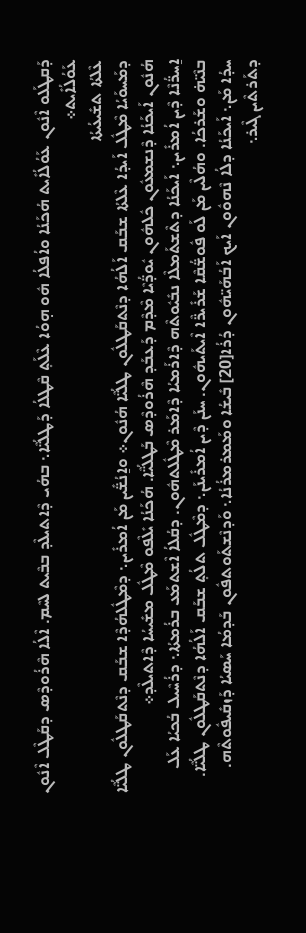ܕܰܩܛܰܠܘ ܐܶܢܽܘܢ ܥܰܘܳܠܳܐܺܝܬ ܗܳܟܰܢܳܐ ܘܐܳܦܠܳܐ ܗܽܘ ܗ̣ܘܳܐ ܥܶܠܰܬ̥ ܩܶܛܠܳܐ ܕܰܛܠܳܝ̈ܶܐ܆ ܒܗܳܝ ܕܶܐܬܝܠܶܕ ܒܒܶܝܬ ܠܚܶܡ. ܐܶܠܳܐ ܗܶܪܳܘܕܶܣ ܕܩܰܛܶܠ ܐܶܢܽܘܢ ܥܰܘܳܠܳܐܺܝܬ܀
ܥܶܠܬܳܐ ܬܫܺܝܥܳܝܬܳܐ
ܕܡܰܚܘܰܝܳܐ ܡܶܛܽܠ ܐܰܝܕܳܐ ܥܶܠܬܳܐ ܫܒܰܩ ܐܰܠܳܗܳܐ ܕܢܶܬܩܰܛܠܽܘܢ ܛܠܳܝ̈ܶܐ ܗܳܢܽܘܢ܀ ܘܐ̱ܢܳܫ̈ܺܝܢ ܡܰܢ ܐܳܡܪܺܝܢ܆ ܕܡܶܛܽܠܗܳܕܶܐ ܫܒܰܩ ܕܢܶܬܩܰܛܠܽܘܢ ܛܠܳܝ̈ܶܐ ܗܳܢܽܘܢ ܐܰܝܟܰܢܳܐ ܕܶܢܫܡܥܽܘܢ ܟܽܠܗܽܘܢ ܝܽܘܕ̈ܳܝܶܐ ܡܶܕܶܡ ܕܰܥܒܰܕ ܗܶܪܳܘܕܶܣ ܒܰܛܠܳܝ̈ܶܐ. ܗܳܟܰܢܳܐ ܝܺܠܶܦܘ ܡܶܛܽܠ ܡܫܺܝܚܳܐ ܕܶܐܬܝܠܶܕ܀
ܐ̱ܚܪ̈ܳܢܶܐ ܕܶܝܢ ܐܳܡܪܺܝܢ܆ ܐܰܝܟܰܢܳܐ ܕܬܶܫܬܰܡܠܶܐ ܢܒܺܝܽܘܬܶܗ ܕܶܐܪܰܡܝܳܐ ܕܶܐܡܰܪ ܡܶܛܽܠܬܗܽܘܢ. ܕܩܳܠܐܳ ܐܶܫܬܡܰܥ ܒܪܳܡܬܳܐ܆ ܕܪܳܚܶܝܠ ܒܳܟܝܳܐ ܥܰܠ ܒܢܶܝ̈ܗ̇ ܘܫܰܪܟܳܐ. ܘܗܳܠܶܝܢ ܡܰܢ ܠܰܘ ܦܽܘܫ̈ܳܩܶܐ ܫܰܪܺܝܪ̈ܶܐ ܐܶܝܬܰܝܗܽܘܢ. ܚܢܰܢ ܕܶܝܢ ܐܳܡܪܺܝܢܰܢ܆ ܕܡܶܛܽܠ ܬܠܳܬ̥ ܫܒܰܩ ܐܰܠܳܗܳܐ ܕܢܶܬܩܰܛܠܽܘܢ ܛܠܳܝ̈ܶܐ. ܚܕܳܐ ܡܰܢ܆ ܐܰܝܟܰܢܳܐ ܕܠܳܐ ܢܶܗܘܽܘܢ ܐܰܝܟ ܐܰܒܳܗܰܝ̈ܗܽܘܢ ܕܳܪܳܐ[20] ܒܺܝܫܳܐ ܘܡܰܡܪܡܪܳܢܳܐ܆ ܘܰܕܢܶܫܬܰܘܬܦܽܘܢ ܒܰܕܡܳܐ ܚܰܣܝܳܐ ܕܰܙܩܺܝܦܽܘܬܶܗ. ܕܬܰܪܬܶܝܢ ܓܶܝܪ܆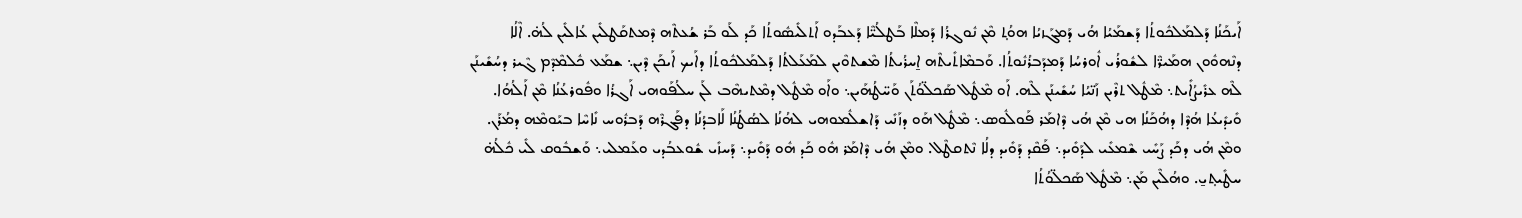ܐܰܝܟܰܢܳܐ ܕܰܠܡܰܠܟܽܘܬܳܐ ܕܰܫܡܰܝܳܐ ܗܳܝ ܕܰܡܓܰܙܝܳܐ ܗܘܳܬ̥ ܡܶܢ ܢܽܘܓܪܳܐ ܕܰܡܠܶܐ ܒܰܛܠܳܝ̈ܶܐ ܕܰܥܒܰܕܘ ܐܰܬܠܺܝܣܽܘܬܳܐ ܟܰܕ ܠܰܘ ܒܰܪ ܫܳܥܬܶܗ ܕܶܡܬܩܰܛܠܺܝܢ ܥܳܐܠܺܝܢ ܠܳܗ̇. ܐܶܠܳܐ ܕܢܶܗܘܽܘܢ ܗܡܰܝܪ̈ܶܐ ܠܫܽܘܪܳܝ ܐܽܘܪܚܳܐ ܕܰܡܕܰܒܪܳܢܽܘܬܳܐ. ܘܰܒܡܶܐܬܺܝܬܶܗ ܐ̱ܚܪܳܝܬܳܐ ܡܶܫܬܘܶܝܢ ܠܡܰܥܰܠܬܳܐ ܕܰܠܡܰܠܟܽܘܬܳܐ ܕܐܰܝܟ ܐܰܝܟܰܢ ܕܶܝܢ܆ ܫܡܰܥ ܟܽܠܡܶܕܶܡ ܓܶܝܪ ܕܚܳܫܺܝܢܰܢ ܠܶܗ ܥܪܺܝܨܳܐܺܝܬ܆ ܡܶܛܽܠ ܬܪܶܝܢ ܙܰܢ̈ܝܳܐ ܚܳܫܺܝܢܰܢ ܠܶܗ. ܐܰܘ ܡܶܛܽܠ ܣܰܟܠ̈ܘܳܬܰܢ ܘܰܚ̈ܛܳܗܰܝܢ܆ ܘܐܰܘ ܡܶܛܽܠ ܕܡܶܬܝܗܶܒ ܠܰܢ ܚܠܳܦܰܘܗܝ ܐܰܓܪܳܐ ܘܦܽܘܪܥܳܢܳܐ ܡܶܢ ܐܰܠܳܗܳܐ. ܘܺܝܕܺܝܥܳܐ ܗܳܕܶܐ ܕܗܳܟܰܢܳܐ ܗܝ ܡܶܢ ܗܳܝ ܕܶܐܡܰܪ ܦܰܘܠܽܘܣ܆ ܡܶܛܽܠ ܗܰܘ ܕܙܰܢܺܝ ܕܰܐܫܠܽܡܘܗܝ ܠܗܳܢܳܐ ܠܣܳܛܳܢܳܐ ܠܰܐܒܕܳܢܳܐ ܕܦܰܓܪܶܗ ܕܰܒܪܽܘܚ ܢܺܐܚܶܐ ܒܝܰܘܡܶܗ ܕܡܳܪܰܢ. ܘܡܶܢ ܗܳܝ ܕܟܰܕ ܨܰܚܺܝ ܫܶܡܥܺܝ ܠܕܰܘܺܝܕ܆ ܦܰܩܶܕ ܕܰܘܺܝܕ ܕܠܳܐ ܢܶܬܩܛܶܠ. ܘܡܶܢ ܗܳܝ ܕܶܐܡܰܪ ܗܽܘ ܟܰܕ ܗܽܘ ܕܰܘܺܝܕ܆ ܕܰܚܙܺܝ ܫܽܘܥܒܳܕܝ ܘܥܰܡܠܝ܆ ܘܰܫܒܽܘܩ ܠܺܝ ܟܽܠܳܗ̇ ܚܛܺܝܬ̥ܝ̱. ܘܗܳܠܶܝܢ ܡܰܢ܆ ܡܶܛܽܠ ܣܰܟܠ̈ܘܳܬܳܐ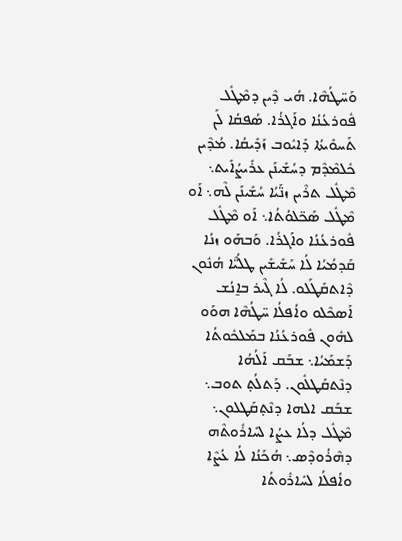ܘܰܚ̈ܛܳܗܶܐ. ܗܳܝ ܕܶܝܢ ܕܡܶܛܽܠ ܦܽܘܪܥܳܢܳܐ ܘܐܰܓܪܳܐ. ܣܳܦܩܳܐ ܠܰܢ ܬܰܚܘܺܝܬܳܐ ܕܺܐܝܽܘܒ ܙܰܕܺܝܩܳܐ. ܡܳܕܶܝܢ ܟܽܠܡܶܕܶܡ ܕܚܳܫܺܝܢܰܢ ܥܪܺܝܨܳܐܺܝܬ܆ ܡܶܛܽܠ ܬܪܶܝܢ ܙܢ̈ܰܝܳܐ ܚܳܫܺܝܢܰܢ ܠܶܗ܆ ܐܰܘ ܡܶܛܽܠ ܣܰܟ̈ܠܘܳܬܳܐ܆ ܐܰܘ ܡܶܛܽܠ ܦܽܘܪܥܳܢܳܐ ܘܐܰܓܪܳܐ. ܘܰܒܗܰܘ ܙܢܳܐ ܩܰܕܡܳܝܳܐ ܠܳܐ ܚܰܫܺܝܫܺܝܢ ܛܠܳܝ̈ܶܐ ܗܳܢܽܘܢ ܕܶܐܬܩܰܛܰܠܘ. ܠܳܐ ܓܶܝܪ ܒܐ̱ܢܳܫ ܐܰܣܟܶܠܘ ܘܐܳܦܠܳܐ ܚ̈ܛܳܗܶܐ ܗܘܰܘ ܠܗܽܘܢ ܦܽܘܪܥܳܢܳܐ ܒܡܰܠܟܽܘܬܳܐ ܕܰܫܡܰܝܳܐ܆ ܫܒܰܩ ܐܰܠܳܗܳܐ ܕܢܶܬܩܰܛܠܽܘܢ. ܕܰܬܠܳܬ̥ ܬܘܒ܆ ܫܒܰܩ ܐܠܗܐ ܕܢܶܬ̥ܩܰܛܠܘܢ܆ ܡܶܛܽܠ ܕܠܳܐ ܥܨܳܐ ܠܚܺܐܪܽܘܬܶܗ ܕܗܶܪܳܘܕܶܣ܆ ܗܳܟܰܢܳܐ ܠܳܐ ܥܳܨܶܐ ܘܐܳܦܠܳܐ ܠܚܺܐܪܽܘܬܳܐ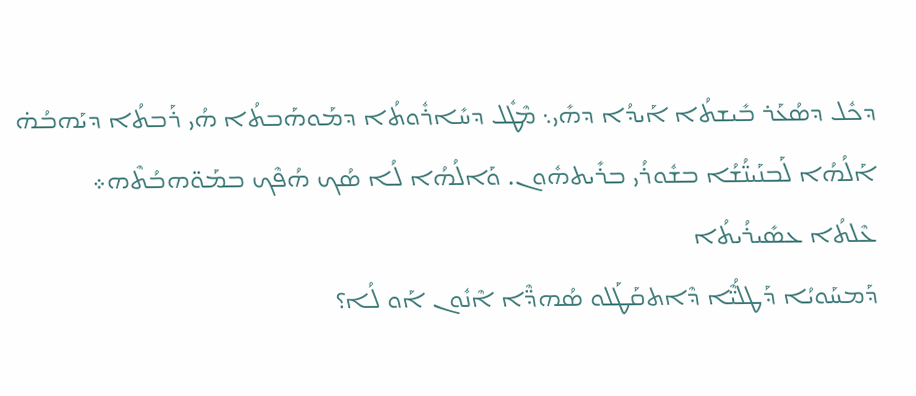ܕܟܽܠ ܕܣܳܥܰܪ ܒܺܝܫܬܳܐ ܐܰܝܕܳܐ ܕܗܺܝ܆ ܡܶܛܽܠ ܕܚܺܐܪܽܘܬܳܐ ܕܡܰܘܗܰܒܬܳܐ ܗܳܝ ܪܰܒܬܳܐ ܕܝܰܗܒܳܗ̇ ܐܰܠܳܗܳܐ ܠܰܒܢܰܝܢ̈ܳܫܳܐ ܒܫܽܘܪܳܝ ܒܪܺܝܬܗܽܘܢ. ܘܰܐܠܳܗܳܐ ܠܳܐ ܣܳܟ ܗܳܦܶܟ ܒܡܰܘ̈ܗܒܳܬܶܗ܀
ܥܶܠܬܳܐ ܥܣܺܝܪܳܝܬܳܐ
ܕܰܡܚܰܘܝܳܐ ܕܰܛܠܳܝ̈ܶܐ ܕܶܐܬܩܰܛܰܠܘ ܣܳܗܕ̈ܶܐ ܐܶܢܽܘܢ ܐܰܘ ܠܳܐ؟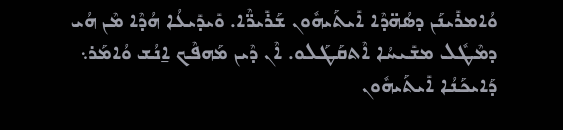ܘܳܐܡܪܺܝܢܰܢ ܕܣܳܗ̈ܕܶܐ ܐܺܝܬܰܝܗܽܘܢ ܫܰܪܺܝܪ̈ܶܐ. ܘܺܝܕܺܝܥܳܐ ܗܳܕܶܐ ܡܶܢ ܗܳܝ ܕܡܶܛܽܠ ܡܫܺܝܚܳܐ ܐܶܬܩܰܛܰܠܘ. ܐܶܢ ܕܶܝܢ ܡܰܗܦܶܟ ܐ̱ܢܳܫ ܘܳܐܡܰܪ܆ ܕܰܐܝܟܰܢܳܐ ܐܺܝܬܰܝܗܽܘܢ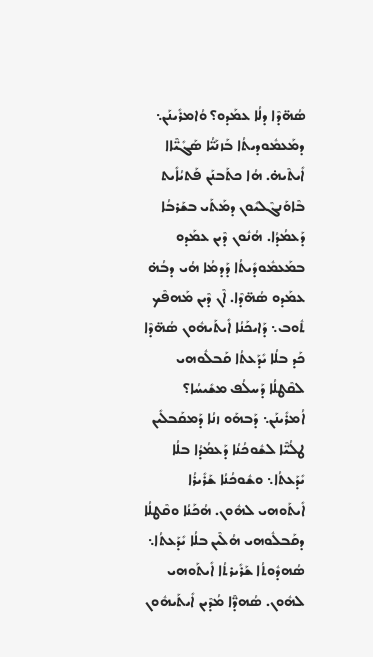ܣܳܗ̈ܕܶܐ ܕܠܳܐ ܥܡܰܕܘ؟ ܘܳܐܡܪܺܝܢܰܢ܆ ܕܡܰܥܡܽܘܕܝܬܳܐ ܒܰܙܢܰܝ̈ܳܐ ܣܰܓܺܝ̈ܶܐܐ ܐܺܝܬܶܝܗ̇. ܗܳܐ ܟܬܰܒܢܰܢ ܦܰܬܝܳܐܺܝܬ ܒܶܐܘܰܢܓܶܠܝܽܘܢ ܕܡܰܬܰܝ ܒܫܰܪܒܳܐ ܕܰܥܡܳܕܳܐ. ܗܳܢܽܘܢ ܕܶܝܢ ܥܡܰܕܘ ܒܡܰܥܡܽܘܕܺܝܬܳܐ ܕܰܕܡܳܐ ܗܳܝ ܕܒܳܗ̇ ܥܡܰܕܘ ܣܳܗ̈ܕܶܐ. ܐܶܢ ܕܶܝܢ ܡܰܗܦܶܟ ܬܽܘܒ܆ ܕܰܐܝܟܰܢܳܐ ܐܺܝܬܰܝܗܽܘܢ ܣܳܗ̈ܕܶܐ ܟܰܕ ܒܠܳܐ ܝܺܕܰܥܬܳܐ ܩܰܒܠܽܘܗܝ ܠܩܶܛܠܳܐ ܕܰܚܠܳܦ ܡܫܺܝܚܳܐ؟ ܐܳܡܪܺܝܢܰܢ܆ ܕܰܒܗܰܘ ܙܢܳܐ ܕܰܡܩܰܒܠܺܝܢ ܛܠܳܝ̈ܶܐ ܠܫܽܘܟܳܢܳܐ ܕܰܥܡܳܕܳܐ ܒܠܳܐ ܝܺܕܰܥܬܳܐ܆ ܘܫܽܘܟܳܢܳܐ ܫܰܪܺܝܪܳܐ ܐܺܝܬܰܘܗܝ ܠܗܽܘܢ. ܗܳܟܰܢܳܐ ܘܩܶܛܠܳܐ ܕܩܰܒܠܽܘܗܝ ܗܳܠܶܝܢ ܒܠܳܐ ܝܺܕܰܥܬܳܐ܆ ܣܳܗܕܽܘܬܳܐ ܫܰܪܺܝܪܬܳܐ ܐܺܝܬܰܘܗܝ ܠܗܽܘܢ. ܣܳܗܕ̈ܶܐ ܡܳܕܶܝܢ ܐܺܝܬܰܝܗܽܘܢ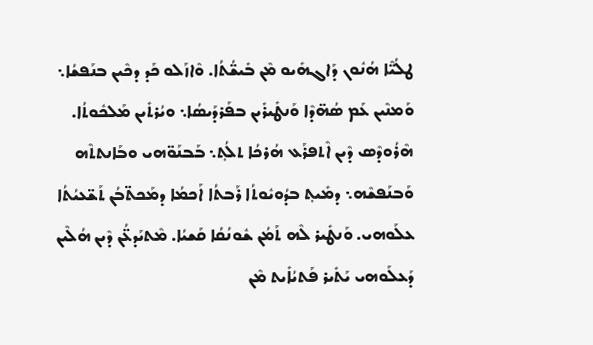ܛܠܳܝ̈ܶܐ ܗܳܢܽܘܢ ܕܰܐܓܗܺܝܘ ܡܶܢ ܒܺܝܫ̈ܳܬܳܐ. ܘܶܐܙܰܠܘ ܟܰܕ ܕܟܶܝܢ ܒܢܰܦܫܳܐ܆ ܘܰܡܢܶܝܢ ܥܰܡ ܣܳܗ̈ܕܶܐ ܘܰܢܛܺܝܪܺܝܢ ܒܦܰܪܕܰܝܣܳܐ܆ ܘܝܳܪܬܺܝܢ ܡܰܠܟܽܘܬܳܐ. ܗܶܪܳܘܕܶܣ ܕܶܝܢ ܐܶܬܦܪܰܥ ܗܳܪܟܳܐ ܬܠܳܬ̥܆ ܒܰܒܢܰܘ̈ܗܝ ܘܒܰܐܢܬܬܶܗ ܘܰܒܢܰܦܫܶܗ܆ ܕܡܺܝܬ̥ ܒܕܳܘܝܽܘܬܳܐ ܪܰܒܬܳܐ ܐܰܟܡܳܐ ܕܡܰܟܬ̈ܒܳܢ ܬܰܫ̈ܥܝܳܬܳܐ ܥܠܰܘܗܝ. ܘܰܢܛܺܝܪ ܠܶܗ ܬܰܡܳܢ ܫܽܘܢܳܩܳܐ ܩܰܫܝܳܐ. ܡܶܬܝܰܕܥ̈ܳܢ ܕܶܝܢ ܗܳܠܶܝܢ ܕܰܥܠܰܘܗܝ ܝܰܬܺܝܪ ܦܰܬܝܳܐܺܝܬ ܡܶܢ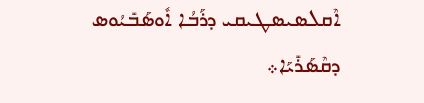ܐܶܩܠܣܝܣܛܝܩܝ ܕܪܰܒܳܐ ܐܽܘܣܰܒܺܝܳܘܣ ܕܩܶܣܰܪܺܝܰܐ܀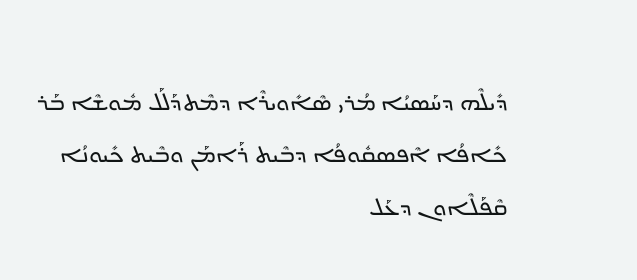ܕܺܝܠܶܗ ܕܚܰܣܝܳܐ ܡܳܪܝ ܣܶܐܺܘܝܪܶܐ ܕܡܶܬܕܰܠܰܠ ܡܽܘܫܶܐ ܒܰܪ ܟܺܐܦܳܐ ܐܶܦܣܩܽܘܦܳܐ ܕܒܶܝܬ ܪܰܐܡܰܢ ܘܒܶܝܬ ܟܺܝܘܢܳܐ
ܩܶܦܰܠܶܐܘܢ ܕܥܰܠ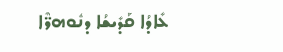ܥܺܐܕܳܐ ܩܰܕܺܝܫܳܐ ܕܢܽܘܗܪ̈ܶܐ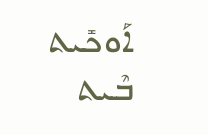ܐܰܘܟܺܝܬ ܒܶܝܬ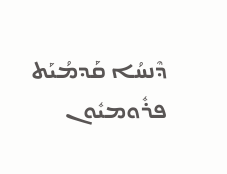ܕܶܢܚܳܐ ܩܰܕܡܳܝܰܬ ܦܪܽܘܡܝܽܘܢ